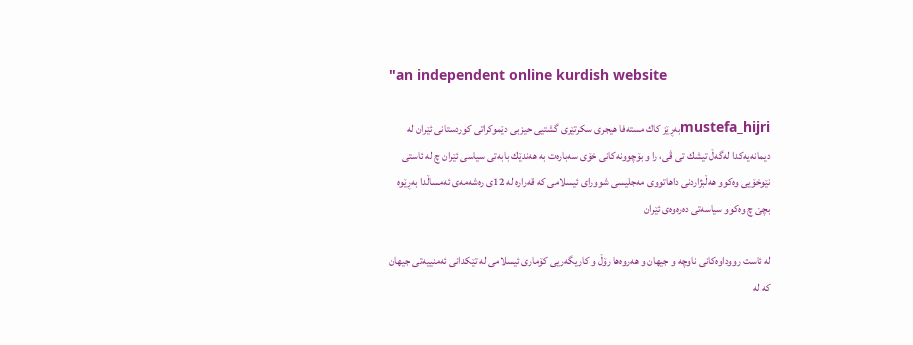"an independent online kurdish website

mustefa_hijriبه‌ڕێز كاك مسته‌فا هیجری‌ سكرتێری‌ گشتیی‌ حیزبی‌ دێموكراتی‌ كوردستانی‌ ئێران له‌ دیمانه‌یه‌كدا له‌گه‌ڵ تیشك تی‌ ڤی‌، را و بۆچوونه‌كانی‌ خۆی‌ سه‌باره‌ت به‌ هه‌ندێك بابه‌تی‌ سیاسی‌ ئێران چ له‌ ئاستی‌ نێوخۆیی‌ وه‌كوو هه‌ڵبژاردنی‌ داهاتووی‌ مه‌جلیسی‌ شوورای‌ ئیسلامی‌ كه‌ قه‌راره‌ له‌ 12ی‌ ره‌شه‌مه‌ی‌ ئه‌مساڵدا به‌ڕێوه‌ بچێ‌ چ وه‌كوو سیاسه‌تی‌ ده‌ره‌وه‌ی‌ ئێران

له‌ ئاست رووداوه‌كانی‌ ناوچه‌ و جیهان و هه‌روه‌ها رۆڵ و كاریگه‌ریی‌ كۆماری‌ ئیسلامی‌ له‌ تێكدانی‌ ئه‌منییه‌تی‌ جیهان كه‌ له‌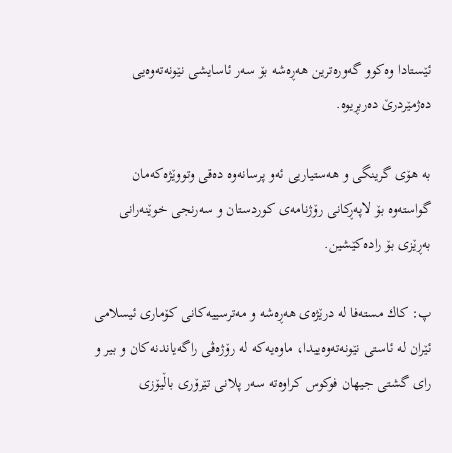ئێستادا وه‌كوو گه‌وره‌ترین هه‌ڕه‌شه‌ بۆ سه‌ر ئاسایشی‌ نێونه‌ته‌وه‌یی‌ ده‌ژمێردرێ‌ ده‌ربڕیوه‌.

به‌ هۆی‌ گرینگی‌ و هه‌ستیاریی‌ ئه‌و پرسانه‌وه‌ ده‌قی‌ وتووێژه‌كه‌مان گواسته‌وه‌ بۆ لاپه‌ڕكانی‌ رۆژنامه‌ی‌ كوردستان و سه‌رنجی‌ خوێنه‌رانی‌ به‌ڕێزی‌ بۆ راده‌كێشین.

پ: كاك مسته‌فا له‌ درێژه‌ی‌ هه‌ڕه‌شه‌ و مه‌ترسییه‌كانی‌ كۆماری‌ ئیسلامی‌ ئێران له‌ ئاستی‌ نێونه‌ته‌وه‌ییدا، ماوه‌یه‌كه‌ له‌ رۆژه‌ڤی‌ راگه‌یاندنه‌كان و بیر و رای‌ گشتی جیهان فوكوس كراوه‌ته‌ سه‌ر پلانی‌ تێرۆری‌ باڵیۆزی‌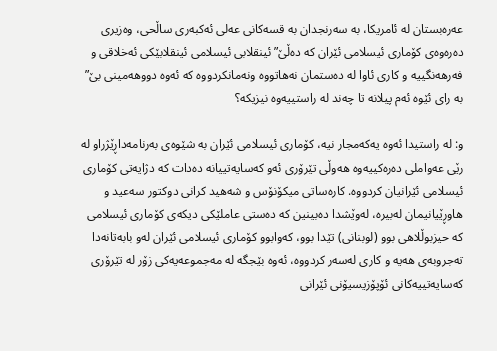عه‌ره‌بستان له‌ ئامریكا، به‌ سه‌رنجدان به‌ قسه‌كانی‌ عه‌لی‌ ئه‌كبه‌ری‌ ساڵحی‌، وه‌زیری‌ ده‌ره‌وه‌ی‌ كۆماری‌ ئیسلامی‌ ئێران كه‌ ده‌ڵێ‌” ئینقلابی‌ ئیسلامی‌ ئینقلابێكی‌ ئه‌خلاقی‌ و فه‌رهه‌نگییه‌ و كاری‌ ئاوا له‌ ده‌ستمان نه‌هاتووه‌ ونه‌مانكردووه‌ كه‌ ئه‌وه‌ دووهه‌مینی‌ بێ‌” به‌ رای‌ ئێوه‌ ئه‌م پیلانه‌ تا چه‌ند له‌ راستییه‌وه‌ نیزیكه‌؟

و: له‌ راستیدا ئه‌وه‌ یه‌كه‌مجار نیه‌، كۆماری‌ ئیسلامی‌ ئێران به‌ شێوه‌ی‌ به‌رنامه‌داڕێژراو له‌ رێی‌ عه‌واملی‌ ده‌ره‌كییه‌وه‌ هه‌وڵی‌ تێرۆری‌ ئه‌و كه‌سایه‌تییانه‌ ده‌دات كه‌ دژایه‌تی‌ كۆماری‌ ئیسلامی‌ ئێرانیان كردووه‌. كاره‌ساتی‌ میكۆنۆس و شه‌هید كرانی‌ دوكتور سه‌عید و هاوڕێیانیمان له‌بیره‌، له‌وێشدا ده‌بینین كه‌ ده‌ستی‌ عاملێكی‌ دیكه‌ی‌ كۆماری‌ ئیسلامی‌ كه‌ حیزبوڵلاهی‌ بوو (لوبنانی‌) تێدا بوو، كه‌وابوو كۆماری‌ ئیسلامی‌ ئێران له‌و بابه‌تانه‌دا ته‌جروبه‌ی‌ هه‌یه‌ و كاری‌ له‌سه‌ر كردووه‌، ئه‌وه‌ بێجگه‌ له‌ مه‌جموعه‌یه‌كی‌ زۆر له‌ تێرۆری‌ كه‌سایه‌تییه‌كانی‌ ئۆپۆزیسیۆنی‌ ئێرانی‌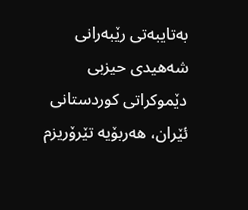به‌تایبه‌تی‌ رێبه‌رانی‌ شه‌هیدی‌ حیزبی‌ دێموكراتی‌ كوردستانی‌ ئێران، هه‌ربۆیه‌ تێرۆریزم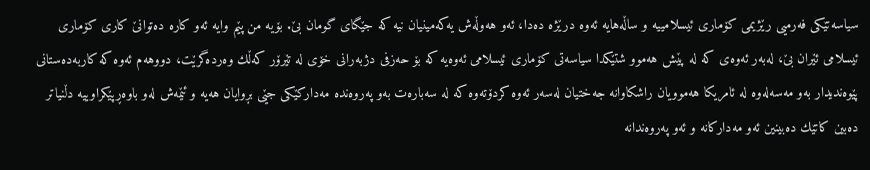سیاسه‌تێكی‌ فه‌رمیی‌ رێژیمی‌ كۆماری‌ ئیسلامییه‌ و ساڵه‌هایه‌ ئه‌وه‌ درێژه‌ ده‌دا، ئه‌و هه‌وڵه‌ش یه‌كه‌مینیان نیه‌ كه‌ جێگای‌ گومان بێ‌. بۆیه‌ من پێم وایه‌ ئه‌و كاره‌ ده‌توانێ‌ كاری‌ كۆماری‌ ئیسلامی‌ ئێران بێ‌، له‌به‌ر ئه‌وه‌ی‌ كه‌ له‌ پێش هه‌موو شتێكدا سیاسه‌تی‌ كۆماری‌ ئیسلامی‌ ئه‌وه‌یه‌ كه‌ بۆ حه‌زفی‌ دژبه‌رانی‌ خۆی‌ له‌ تێرۆر كه‌ڵك وه‌رده‌گرێت، دووهه‌م ئه‌وه‌ كه‌ كاربه‌ده‌ستانی‌ پێوه‌ندیدار به‌و مه‌سه‌له‌وه‌ له‌ ئامریكا هه‌موویان راشكاوانه‌ جه‌ختیان له‌سه‌ر ئه‌وه‌ كردۆته‌وه‌ كه‌ له‌ سه‌باره‌ت به‌و په‌روه‌نده‌ مه‌داركێكی‌ جێی‌ بڕوایان هه‌یه‌ و ئێمه‌ش له‌و باوه‌ڕپێكراوییه‌ دڵنیاتر ده‌بین كاتێك ده‌بینین ئه‌و مه‌داركانه‌ و ئه‌و په‌روه‌ندانه‌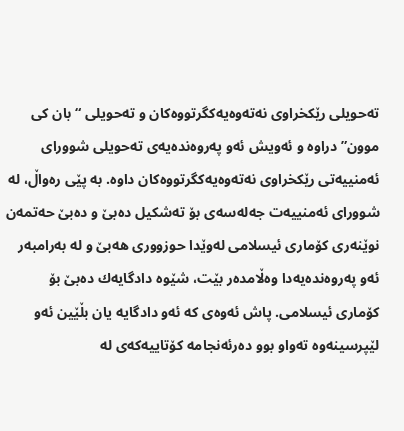ته‌حویلی‌ رێكخراوی‌ نه‌ته‌وه‌یه‌كگرتووه‌كان و ته‌حویلی‌ “بان كی‌ موون” دراوه‌ و ئه‌ویش ئه‌و په‌روه‌نده‌یه‌ی‌ ته‌حویلی‌ شوورای‌ ئه‌منییه‌تی‌ رێكخراوی‌ نه‌ته‌وه‌یه‌كگرتووه‌كان داوه‌. به‌ پێی‌ ره‌واڵ، له‌ شوورای‌ ئه‌منییه‌ت جه‌له‌سه‌ی‌ بۆ ته‌شكیل ده‌بێ‌ و ده‌بێ‌ حه‌تمه‌ن نوێنه‌ری‌ كۆماری‌ ئیسلامی‌ له‌وێدا حوزووری‌ هه‌بێ‌ و له‌ به‌رامبه‌ر ئه‌و په‌روه‌نده‌یه‌دا وه‌ڵامده‌ر بێت، شێوه‌ دادگایه‌ك ده‌بێ‌ بۆ كۆماری‌ ئیسلامی‌. پاش ئه‌وه‌ی‌ كه‌ ئه‌و دادگایه‌ یان بڵێین ئه‌و لێپرسینه‌وه‌ ته‌واو بوو ده‌رئه‌نجامه‌ كۆتاییه‌كه‌ی‌ له‌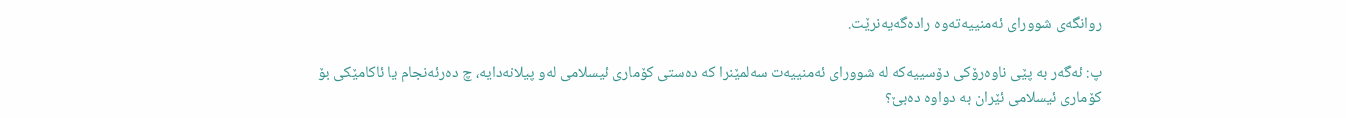روانگه‌ی‌ شوورای‌ ئه‌منییه‌ته‌وه‌ راده‌گه‌یه‌نرێت.

پ: ئه‌گه‌ر به‌ پێی‌ ناوه‌رۆكی‌ دۆسییه‌كه‌ له‌ شوورای‌ ئه‌منییه‌ت سه‌لمێنرا كه‌ ده‌ستی‌ كۆماری‌ ئیسلامی‌ له‌و پیلانه‌دایه‌، چ ده‌رئه‌نجام یا ئاكامێكی‌ بۆ كۆماری‌ ئیسلامی‌ ئێران به‌ دواوه‌ ده‌بێ‌؟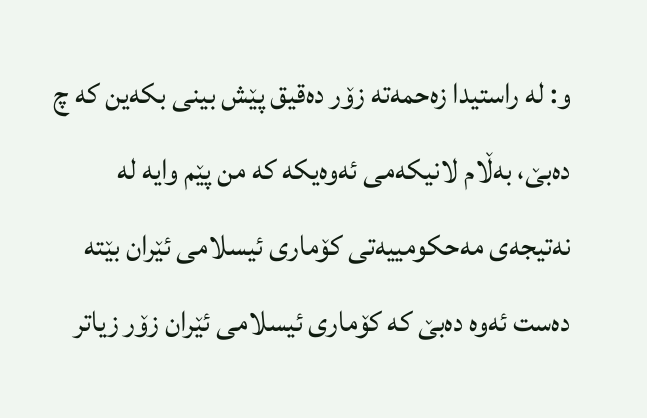و: له‌ راستیدا زه‌حمه‌ته‌ زۆر ده‌قیق پێش بینی‌ بكه‌ین كه‌ چ ده‌بێ‌، به‌ڵام لانیكه‌می‌ ئه‌وه‌یكه‌ كه‌ من پێم وایه‌ له‌ نه‌تیجه‌ی‌ مه‌حكومییه‌تی‌ كۆماری‌ ئیسلامی‌ ئێران بێته‌ ده‌ست ئه‌وه‌ ده‌بێ‌ كه‌ كۆماری‌ ئیسلامی‌ ئێران زۆر زیاتر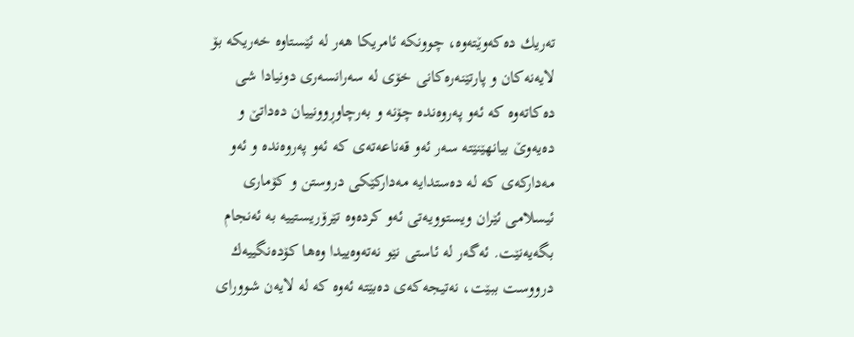ته‌ریك ده‌كه‌وێته‌وه‌، چوونكه‌ ئامریكا هه‌ر له‌ ئێستاوه‌ خه‌ریكه‌ بۆ لایه‌نه‌كان و پارتێنه‌ره‌كانی‌ خۆی‌ له‌ سه‌رانسه‌ری‌ دونیادا شی‌ ده‌كاته‌وه‌ كه‌ ئه‌و په‌روه‌نده‌ چۆنه‌ و به‌رچاوڕوونییان ده‌داتێ‌ و ده‌یه‌وێ‌ بیانهێنێته‌ سه‌ر ئه‌و قه‌ناعه‌ته‌ی‌ كه‌ ئه‌و په‌روه‌نده‌ و ئه‌و مه‌داركه‌ی‌ كه‌ له‌ ده‌ستدایه‌ مه‌داركێكی‌ دروستن و كۆماری‌ ئیسلامی‌ ئێران ویستوویه‌تی‌ ئه‌و كرده‌وه‌ تێرۆریستییه‌ به‌ ئه‌نجام بگه‌یه‌نێت. ئه‌گه‌ر له‌ ئاستی‌ نێو نه‌ته‌وه‌ییدا وه‌ها كۆده‌نگییه‌ك درووست ببێت، نه‌تیجه‌كه‌ی‌ ده‌بێته‌ ئه‌وه‌ كه‌ له‌ لایه‌ن شوورای‌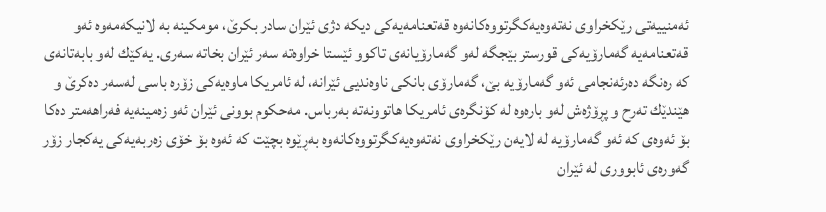ئه‌منییه‌تی‌ رێكخراوی‌ نه‌ته‌وه‌یه‌كگرتووه‌كانه‌وه‌ قه‌تعنامه‌یه‌كی‌ دیكه‌ دژی‌ ئێران سادر بكرێ‌، مومكینه‌ به‌ لانیكه‌مه‌وه‌ ئه‌و قه‌تعنامه‌یه‌ گه‌مارۆیه‌كی‌ قورستر بێجگه‌ له‌و گه‌مارۆیانه‌ی‌ تاكوو ئێستا خراوه‌ته‌ سه‌ر ئێران بخاته‌ سه‌ری‌. یه‌كێك له‌و بابه‌تانه‌ی‌ كه‌ ره‌نگه‌ ده‌رئه‌نجامی‌ ئه‌و گه‌مارۆیه‌ بێ‌، گه‌مارۆی‌ بانكی‌ ناوه‌ندیی‌ ئێرانه‌، له‌ ئامریكا ماوه‌یه‌كی‌ زۆره‌ باسی‌ له‌سه‌ر ده‌كرێ‌ و هێندێك ته‌رح و پڕۆژه‌ش له‌و باره‌وه‌ له‌ كۆنگره‌ی‌ ئامریكا هاتوونه‌ته‌ به‌رباس. مه‌حكوم بوونی‌ ئێران ئه‌و زه‌مینه‌یه‌ فه‌راهه‌متر ده‌كا بۆ ئه‌وه‌ی‌ كه‌ ئه‌و گه‌مارۆیه‌ له‌ لایه‌ن رێكخراوی‌ نه‌ته‌وه‌یه‌كگرتووه‌كانه‌وه‌ به‌ڕێوه‌ بچێت كه‌ ئه‌وه‌ بۆ خۆی‌ زه‌ربه‌یه‌كی‌ یه‌كجار زۆر گه‌وره‌ی‌ ئابووری‌ له‌ ئێران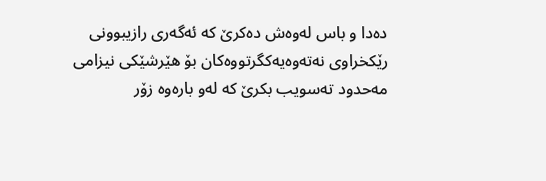ده‌دا و باس له‌وه‌ش ده‌كرێ‌ كه‌ ئه‌گه‌ری‌ رازیبوونی‌ رێكخراوی‌ نه‌ته‌وه‌یه‌كگرتووه‌كان بۆ هێرشێكی‌ نیزامی‌ مه‌حدود ته‌سویب بكرێ‌ كه‌ له‌و باره‌وه‌ زۆر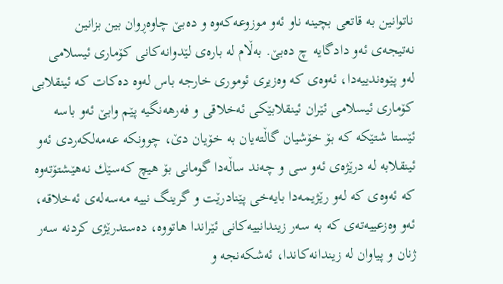ناتوانین به‌ قاتعی‌ بچینه‌ ناو ئه‌و موزوعه‌كه‌وه‌ و ده‌بێ‌ چاوه‌ڕوان بین بزانین نه‌تیجه‌ی‌ ئه‌و دادگایه‌ چ ده‌بێ‌. به‌ڵام له‌ باره‌ی‌ لێدوانه‌كانی‌ كۆماری‌ ئیسلامی له‌و پێوه‌ندییه‌دا، ئه‌وه‌ی‌ كه‌ وه‌زیری‌ ئوموری‌ خارجه‌ باس له‌وه‌ ده‌كات كه‌ ئینقلابی‌ كۆماری‌ ئیسلامی‌ ئێران ئینقلابێكی‌ ئه‌خلاقی و فه‌رهه‌نگیه‌ پێم وابێ‌ ئه‌و باسه‌ ئێستا شتێكه‌ كه‌ بۆ خۆشیان گاڵته‌یان به‌ خۆیان دێ‌، چوونكه‌ عه‌مه‌لكه‌ردی‌ ئه‌و ئینقلابه‌ له‌ درێژه‌ی‌ ئه‌و سی‌ و چه‌ند ساڵه‌دا گومانی‌ بۆ هیچ كه‌سێك نه‌هێشتۆته‌وه‌ كه‌ ئه‌وه‌ی‌ كه‌ له‌و رێژیمه‌دا بایه‌خی‌ پێنادرێت و گرینگ نییه‌ مه‌سه‌له‌ی‌ ئه‌خلاقه‌، ئه‌و وه‌زعییه‌ته‌ی‌ كه‌ به‌ سه‌ر زیندانییه‌كانی‌ ئێراندا هاتووه‌، ده‌ستدرێژی‌ كردنه‌ سه‌ر ژنان و پیاوان له‌ زیندانه‌كاندا، ئه‌شكه‌نجه‌ و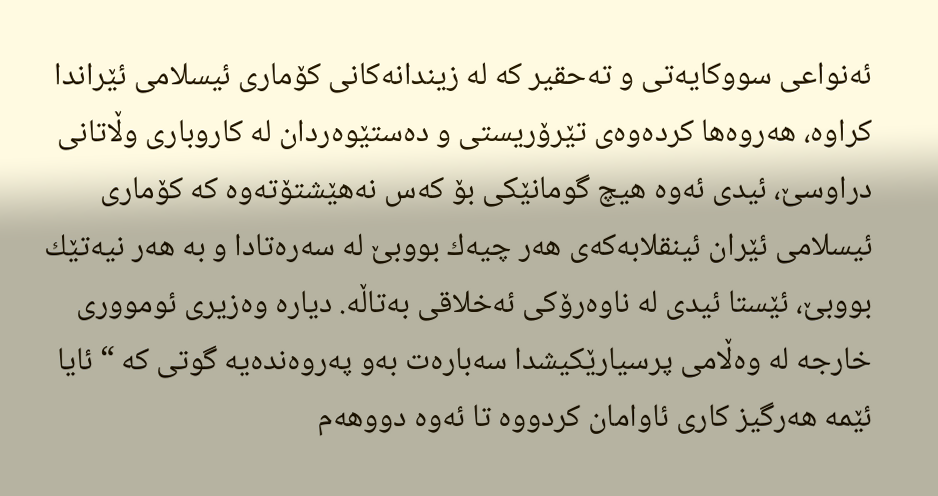ئه‌نواعی‌ سووكایه‌تی‌ و ته‌حقیر كه‌ له‌ زیندانه‌كانی‌ كۆماری‌ ئیسلامی‌ ئێراندا كراوه‌، هه‌روه‌ها كرده‌وه‌ی‌ تێرۆریستی‌ و ده‌ستێوه‌ردان له‌ كاروباری‌ وڵاتانی‌ دراوسێ‌، ئیدی‌ ئه‌وه‌ هیچ گومانێكی‌ بۆ كه‌س نه‌هێشتۆته‌وه‌ كه‌ كۆماری‌ ئیسلامی‌ ئێران ئینقلابه‌كه‌ی‌ هه‌ر چیه‌ك بووبێ‌ له‌ سه‌ره‌تادا و به‌ هه‌ر نیه‌تێك بووبێ‌، ئێستا ئیدی‌ له‌ ناوه‌رۆكی‌ ئه‌خلاقی‌ به‌تاڵه‌. دیاره‌ وه‌زیری‌ ئومووری‌ خارجه‌ له‌ وه‌ڵامی‌ پرسیارێكیشدا سه‌باره‌ت به‌و په‌روه‌نده‌یه‌ گوتی‌ كه‌ “ئایا ئێمه‌ هه‌رگیز كاری‌ ئاوامان كردووه‌ تا ئه‌وه‌ دووهه‌م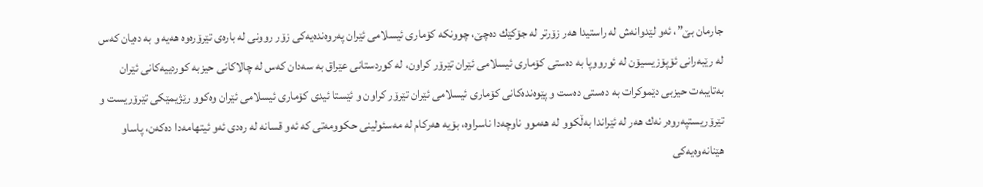جارمان بێ‌”، ئه‌و لێدوانه‌ش له‌ راستیدا هه‌ر زۆرتر له‌ جۆكێك ده‌چێ‌، چوونكه‌ كۆماری‌ ئیسلامی‌ ئێران په‌روه‌نده‌یه‌كی‌ زۆر روونی‌ له‌ باره‌ی‌ تێرۆره‌وه‌ هه‌یه‌ و به‌ ده‌یان كه‌س له‌ رێبه‌رانی‌ ئۆپۆزیسیۆن له‌ ئورووپا به‌ ده‌ستی‌ كۆماری‌ ئیسلامی‌ ئێران تێرۆر كراون، له‌ كوردستانی‌ عێراق به‌ سه‌دان كه‌س له‌ چالاكانی‌ حیزبه‌ كوردییه‌كانی‌ ئێران به‌تایبه‌ت حیزبی‌ دێموكرات به‌ ده‌ستی‌ ده‌ست و پێوه‌نده‌كانی‌ كۆماری‌ ئیسلامی‌ ئێران تێرۆر كراون و ئێستا ئیدی‌ كۆماری‌ ئیسلامی‌ ئێران وه‌كوو رێژیمێكی‌ تێرۆریست و تێرۆریستپه‌روه‌ر نه‌ك هه‌ر له‌ ئێراندا به‌ڵكوو له‌ هه‌موو ناوچه‌دا ناسراوه‌، بۆیه‌ هه‌ركام له‌ مه‌سئولینی‌ حكوومه‌تی‌ كه‌ ئه‌و قسانه‌ له‌ ره‌دی‌ ئه‌و ئیتهامه‌دا ده‌كه‌ن، پاساو هێنانه‌وه‌یه‌كی‌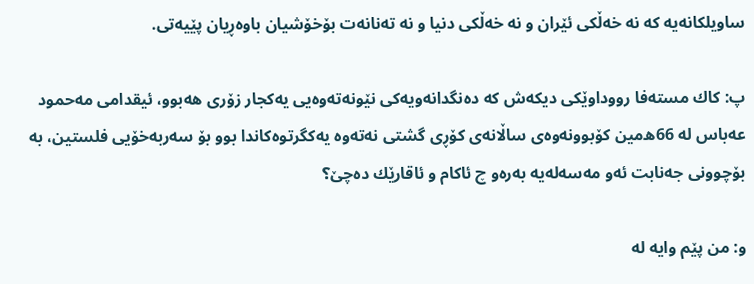ساویلكانه‌یه‌ كه‌ نه‌ خه‌ڵكی‌ ئێران و نه‌ خه‌ڵكی‌ دنیا و نه‌ ته‌نانه‌ت بۆخۆشیان باوه‌ڕیان پێیه‌تی‌.

پ: كاك مسته‌فا رووداوێكی‌ دیكه‌ش كه‌ ده‌نگدانه‌ویه‌كی‌ نێونه‌ته‌وه‌یی‌ یه‌كجار زۆری‌ هه‌بوو، ئیقدامی‌ مه‌حمود عه‌باس له‌ 66ه‌مین كۆبوونه‌وه‌ی‌ ساڵانه‌ی‌ كۆڕی‌ گشتی‌ نه‌ته‌وه‌ یه‌كگرتوه‌كاندا بوو بۆ سه‌ربه‌خۆیی‌ فلستین، به‌ بۆچوونی‌ جه‌نابت ئه‌و مه‌سه‌له‌یه‌ به‌ره‌و چ ئاكام و ئاقارێك ده‌چێ‌؟

و: من پێم وایه‌ له‌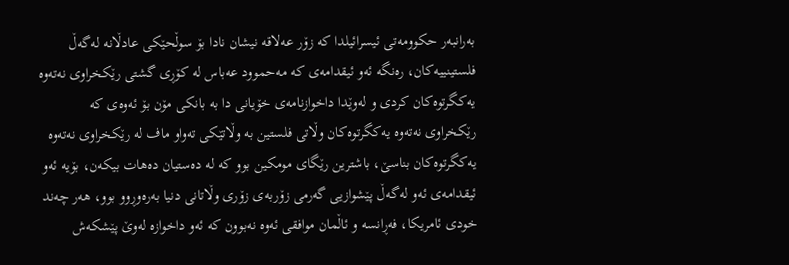به‌رانبه‌ر حكوومه‌تی‌ ئیسرائیلدا كه‌ زۆر عه‌لاقه‌ نیشان نادا بۆ سوڵحێكی‌ عادڵانه‌ له‌گه‌ڵ فلستینییه‌كان، ره‌نگه‌ ئه‌و ئیقدامه‌ی‌ كه‌ مه‌حموود عه‌باس له‌ كۆڕی‌ گشتی‌ رێكخراوی‌ نه‌ته‌وه‌ یه‌كگرتوه‌كان كردی‌ و له‌وێدا داخوازنامه‌ی‌ خۆیانی‌ دا به‌ بانكی‌ مۆن بۆ ئه‌وه‌ی‌ كه‌ رێكخراوی‌ نه‌ته‌وه‌ یه‌كگرتوه‌كان وڵاتی‌ فلستین به‌ وڵاتێكی‌ ته‌واو ماف له‌ رێكخراوی‌ نه‌ته‌وه‌ یه‌كگرتوه‌كان بناسێ‌، باشترین رێگای‌ مومكین بوو كه‌ له‌ ده‌ستیان ده‌هات بیكه‌ن، بۆیه‌ ئه‌و ئیقدامه‌ی‌ ئه‌و له‌گه‌ڵ پێشوازیی‌ گه‌رمی‌ زۆربه‌ی‌ زۆری‌ وڵاتانی‌ دنیا به‌ره‌وڕوو بوو، هه‌ر چه‌ند خودی‌ ئامریكا، فه‌ڕانسه‌ و ئاڵمان موافقی‌ ئه‌وه‌ نه‌بوون كه‌ ئه‌و داخوازه‌ له‌وێ‌ پێشكه‌ش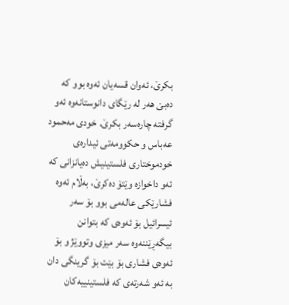بكرێ‌، ئه‌وان قسه‌یان ئه‌وه‌ بوو كه‌ ده‌بێ‌ هه‌ر له‌ رێگای‌ دانوستانه‌وه‌ ئه‌و گرفته‌ چاره‌سه‌ر بكرێ‌. خودی‌ مه‌حمود عه‌باس و حكوومه‌تی‌ ئیداره‌ی‌ خودموختاری‌ فلستینیش ده‌یانزانی‌ كه‌ ئه‌و داخوازه‌ وێتۆ ده‌كرێ‌، به‌ڵام ئه‌وه‌ فشارێكی‌ عاله‌می‌ بوو بۆ سه‌ر ئیسرائیل بۆ ئه‌وه‌ی‌ كه‌ بتوانن بیگه‌ڕێننه‌وه‌ سه‌ر میزی‌ وتووێژ و بۆ ئه‌وه‌ی‌ فشاری‌ بۆ بێت بۆ گرینگی‌ دان به‌ ئه‌و شه‌رته‌ی‌ كه‌ فلستینییه‌كان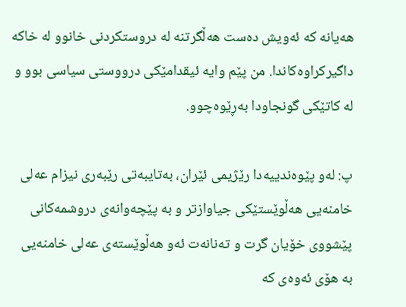هه‌یانه‌ كه‌ ئه‌ویش ده‌ست هه‌ڵگرتنه‌ له‌ دروستكردنی‌ خانوو له‌ خاكه‌ داگیركراوه‌كاندا. من پێم وایه‌ ئیقدامێكی‌ درووستی‌ سیاسی‌ بوو و له‌ كاتێكی‌ گونجاودا به‌ڕێوه‌چوو.

پ: له‌و پێوه‌ندییه‌دا رێژیمی‌ ئێران، به‌تایبه‌تی‌ رێبه‌ری‌ نیزام عه‌لی‌ خامنه‌یی‌ هه‌ڵوێستێكی‌ جیاوازتر و به‌ پێچه‌وانه‌ی‌ دروشمه‌كانی‌ پێشووی‌ خۆیان گرت و ته‌نانه‌ت ئه‌و هه‌ڵوێسته‌ی‌ عه‌لی‌ خامنه‌یی‌ به‌ هۆی‌ ئه‌وه‌ی‌ كه‌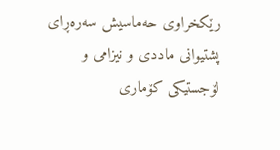رێكخراوی‌ حه‌ماسیش سه‌ره‌ڕای‌ پشتیوانی‌ ماددی‌ و نیزامی‌ و لۆجستیكی‌ كۆماری‌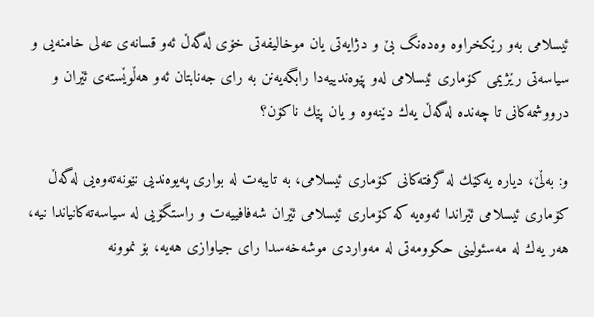ئیسلامی‌ به‌و رێكخراوه‌ وه‌ده‌نگ بێ‌ و دژایه‌تی‌ یان موخالیفه‌تی‌ خۆی‌ له‌گه‌ڵ ئه‌و قسانه‌ی‌ عه‌لی‌ خامنه‌یی‌ و سیاسه‌تی‌ رێژیمی‌ كۆماری‌ ئیسلامی‌ له‌و پێوه‌ندییه‌دا رابگه‌یه‌نن به‌ رای‌ جه‌نابتان ئه‌و هه‌ڵوێسته‌ی‌ ئێران و درووشمه‌كانی‌ تا چه‌نده‌ له‌گه‌ڵ یه‌ك دێنه‌وه‌ و یان پێك ناكۆن؟

و: به‌ڵێ‌، دیاره‌ یه‌كێك له‌ گرفته‌كانی‌ كۆماری‌ ئیسلامی‌، به‌ تایبه‌ت له‌ بواری‌ په‌یوه‌ندیی‌ نێونه‌ته‌وه‌یی‌ له‌گه‌ڵ كۆماری‌ ئیسلامی‌ ئێراندا ئه‌وه‌یه‌ كه‌ كۆماری‌ ئیسلامی‌ ئێران شه‌فافییه‌ت و راستگۆیی‌ له‌ سیاسه‌ته‌كانیاندا نیه‌، هه‌ر یه‌ك له‌ مه‌سئولینی‌ حكوومه‌تی‌ له‌ مه‌واردی‌ موشه‌خه‌سدا رای‌ جیاوازی‌ هه‌یه‌، بۆ نموونه‌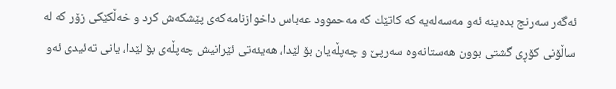ئه‌گه‌ر سه‌رنج بده‌ینه‌ ئه‌و مه‌سه‌له‌یه‌ كه‌ كاتێك كه‌ مه‌حموود عه‌باس داخوازنامه‌كه‌ی‌ پێشكه‌ش كرد و خه‌ڵكێكی‌ زۆر كه‌ له‌ ساڵۆنی‌ كۆڕی‌ گشتی‌ بوون هه‌ستانه‌وه‌ سه‌رپێ‌ و چه‌پڵه‌یان بۆ لێدا، هه‌یئه‌تی‌ ئێرانیش چه‌پڵه‌ی‌ بۆ لێدا، یانی‌ ته‌ئیدی‌ ئه‌و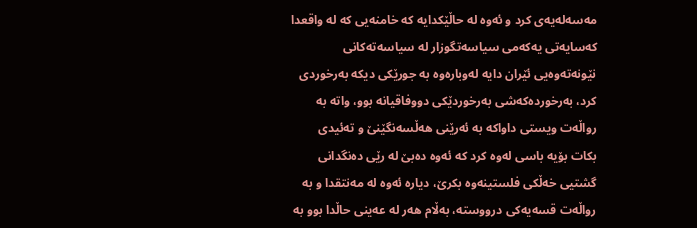مه‌سه‌له‌یه‌ی‌ كرد و ئه‌وه‌ له‌ حاڵێكدایه‌ كه‌ خامنه‌یی‌ كه‌ له‌ واقعدا كه‌سایه‌تی‌ یه‌كه‌می‌ سیاسه‌تگوزار له‌ سیاسه‌ته‌كانی‌ نێونه‌ته‌وه‌یی‌ ئێران دایه‌ له‌وباره‌وه‌ به‌ جورێكی‌ دیكه‌ به‌رخوردی‌ كرد، به‌رخورده‌كه‌شی‌ به‌رخوردێكی‌ دووفاقیانه‌ بوو، واته‌ به‌ رواڵه‌ت ویستی‌ داواكه‌ به‌ ئه‌رێنی‌ هه‌ڵسه‌نگێنێ‌ و ته‌ئیدی‌ بكات بۆیه‌ باسی‌ له‌وه‌ كرد كه‌ ئه‌وه‌ ده‌بێ‌ له‌ رێی‌ ده‌نگدانی‌ گشتیی‌ خه‌ڵكی‌ فلستینه‌وه‌ بكرێ‌، دیاره‌ ئه‌وه‌ له‌ مه‌نتقدا و به‌ رواڵه‌ت قسه‌یه‌كی‌ درووسته‌، به‌ڵام هه‌ر له‌ عه‌ینی‌ حاڵدا بوو به‌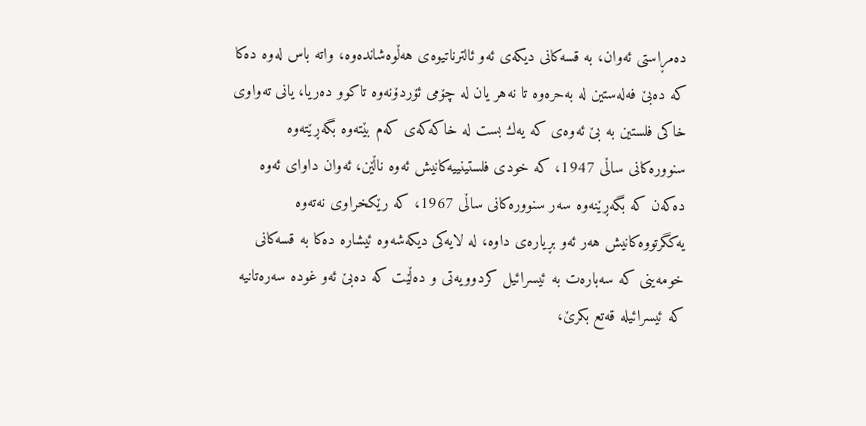ده‌مڕاستی‌ ئه‌وان، به‌ قسه‌كانی‌ دیكه‌ی‌ ئه‌و ئالترناتیوه‌ی‌ هه‌ڵوه‌شانده‌وه‌، واته‌ باس له‌وه‌ ده‌كا كه‌ ده‌بێ‌ فه‌له‌ستین له‌ به‌حره‌وه‌ تا نه‌هر یان له‌ چۆمی‌ ئۆردۆنه‌وه‌ تاكوو ده‌ریا، یانی‌ ته‌واوی‌ خاكی‌ فلستین به‌ بێ‌ ئه‌وه‌ی‌ كه‌ یه‌ك بست له‌ خاكه‌كه‌ی‌ كه‌م بێته‌وه‌ بگه‌ڕێته‌وه‌ سنووره‌كانی‌ ساڵی‌ 1947، كه‌ خودی‌ فلستینییه‌كانیش ئه‌وه‌ ناڵێن، ئه‌وان داوای‌ ئه‌وه‌ ده‌كه‌ن كه‌ بگه‌ڕێنه‌وه‌ سه‌ر سنووره‌كانی‌ ساڵی‌ 1967، كه‌ رێكخراوی‌ نه‌ته‌وه‌ یه‌كگرتووه‌كانیش هه‌ر ئه‌و بڕیاره‌ی‌ داوه‌، له‌ لایه‌كی‌ دیكه‌شه‌وه‌ ئیشاره‌ ده‌كا به‌ قسه‌كانی‌ خومه‌ینی‌ كه‌ سه‌باره‌ت به‌ ئیسرائیل كردوویه‌تی‌ و ده‌ڵێت كه‌ ده‌بێ‌ ئه‌و غوده‌ سه‌ره‌تانیه‌ كه‌ ئیسرائیله‌ قه‌تع بكرێ‌،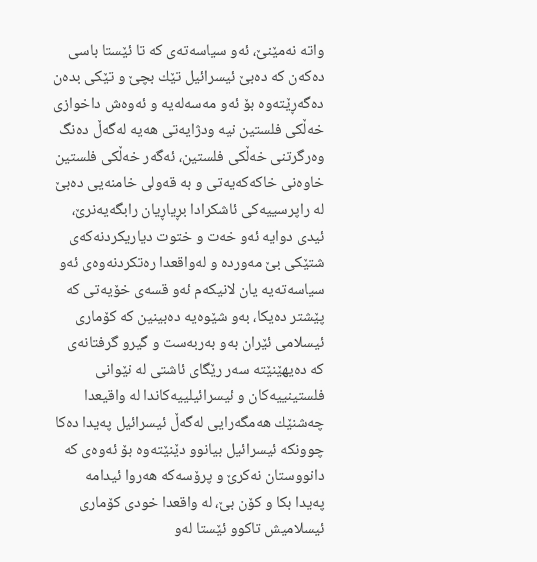واته‌ نه‌مێنێ‌، ئه‌و سیاسه‌ته‌ی‌ كه‌ تا ئێستا باسی‌ ده‌كه‌ن كه‌ ده‌بێ‌ ئیسرائیل تێك بچێ‌ و تێكی‌ بده‌ن ده‌گه‌ڕێته‌وه‌ بۆ ئه‌و مه‌سه‌له‌یه‌ و ئه‌وه‌ش داخوازی‌ خه‌ڵكی‌ فلستین نیه‌ ودژایه‌تی‌ هه‌یه‌ له‌گه‌ڵ ده‌نگ وه‌رگرتنی‌ خه‌ڵكی‌ فلستین، ئه‌گه‌ر خه‌ڵكی‌ فلستین خاوه‌نی‌ خاكه‌كه‌یه‌تی‌ و به‌ قه‌ولی‌ خامنه‌یی‌ ده‌بێ‌ له‌ راپرسییه‌كی‌ ئاشكرادا بڕیاڕیان رابگه‌یه‌نرێ‌، ئیدی‌ دوایه‌ ئه‌و خه‌ت و ختوت دیاریكردنه‌كه‌ی‌ شتێكی‌ بێ‌ مه‌ورده‌ و له‌واقعدا ره‌تكردنه‌وه‌ی‌ ئه‌و سیاسه‌ته‌یه‌ یان لانیكه‌م ئه‌و قسه‌ی‌ خۆیه‌تی‌ كه‌ پێشتر ده‌یكا، به‌و شێوه‌یه‌ ده‌بینین كه‌ كۆماری‌ ئیسلامی‌ ئێران به‌و به‌ربه‌ست و گیرو گرفتانه‌ی‌ كه‌ ده‌یهێنێته‌ سه‌ر رێگای‌ ئاشتی‌ له‌ نێوانی‌ فلستینییه‌كان و ئیسرائیلییه‌كاندا له‌ واقیعدا چه‌شنێك هه‌مگه‌رایی‌ له‌گه‌ڵ ئیسرائیل په‌یدا ده‌كا چوونكه‌ ئیسرائیل بیانوو دێنێته‌وه‌ بۆ ئه‌وه‌ی‌ كه‌ دانووستان نه‌كرێ‌ و پرۆسه‌كه‌ هه‌روا ئیدامه‌ په‌یدا بكا و كۆن بێ‌، له‌ واقعدا خودی‌ كۆماری‌ ئیسلامیش تاكوو ئێستا له‌و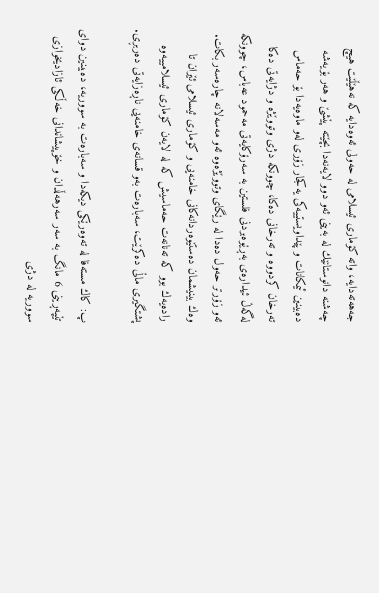جه‌هه‌ته‌دایه‌، واته‌ كۆماری‌ ئیسلامی‌ له‌ حه‌ولی‌ ئه‌وه‌دایه‌ كه‌ نه‌هێڵێت هیچ چه‌شنه‌ دانوستانێك له‌ به‌ینی‌ ئه‌و دوو لایه‌نه‌دا بچێته‌ پێشێ‌ و هه‌ر بۆیه‌شه‌ ده‌بینین ئیمكانات و پێداویستییه‌كی‌ یه‌كجار زۆری‌ له‌و ماوه‌یه‌دا بۆ حه‌ماس ته‌رخان كردووه‌ و ته‌رخانی‌ ده‌كا، چوونكه‌ دژی‌ وتووێژه‌ و دژایه‌تی‌ ده‌كا له‌گه‌ڵ ئیداره‌ی‌ به‌ڕێوه‌بردنی‌ فلستین به‌ سه‌رۆكایه‌تی‌ مه‌حمود عه‌باس، چوونكه‌ ئه‌و زۆرتر حه‌ول ده‌دا له‌ رێگای‌ وتووێژه‌وه‌ ئه‌و مه‌سه‌لانه‌ چاره‌سه‌ر بكات. وه‌ك بینیشمان ده‌ستێوه‌ردانه‌كانی‌ خامنه‌یی‌ و كۆماری‌ ئیسلامی‌ ئێران تا راده‌یه‌ك بوو كه‌ ته‌نانه‌ت حه‌ماسیش كه‌ له‌ لایه‌ن كۆماری‌ ئیسلامییه‌وه‌ پشتگیری‌ ماڵی‌ ده‌كرێت، سه‌باره‌ت به‌و قسانه‌ی‌ خامنه‌یی‌ ناڕه‌زایه‌تی‌ ده‌ربڕی‌.

پ: كاك مسته‌فا له‌ ته‌وه‌رێكی‌ دیكه‌دا و سه‌باره‌ت به‌ سووریه‌، ده‌بینین دوای‌ تێپه‌ڕینی‌ 6 مانگ به‌ سه‌ر سه‌رهه‌ڵدان و خۆپیشاندانی‌ خه‌ڵكی‌ ئازادیخوازی‌ سووریه‌ له‌ دژی‌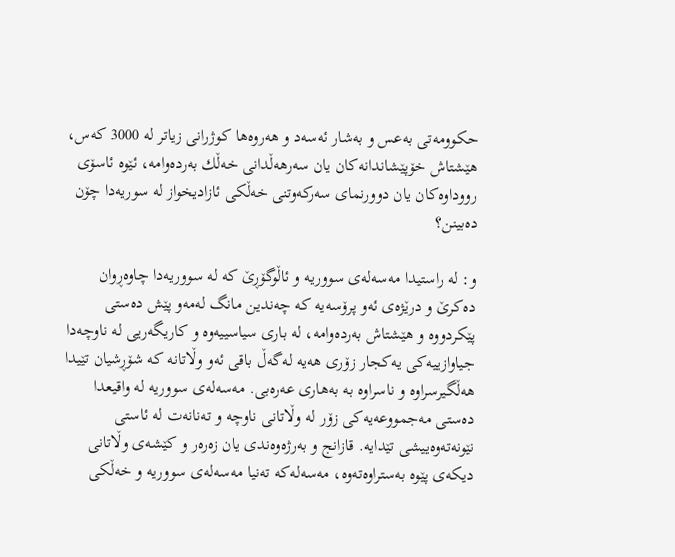حكوومه‌تی‌ به‌عس و به‌شار ئه‌سه‌د و هه‌روه‌ها كوژرانی‌ زیاتر له‌ 3000 كه‌س، هێشتاش خۆپێشاندانه‌كان یان سه‌رهه‌ڵدانی‌ خه‌ڵك به‌رده‌وامه‌، ئێوه‌ ئاسۆی‌ رووداوه‌كان یان دوورنمای‌ سه‌ركه‌وتنی‌ خه‌ڵكی‌ ئازادیخواز له‌ سوریه‌دا چۆن ده‌بینن؟

و: له‌ راستیدا مه‌سه‌له‌ی سووریه‌ و ئاڵوگۆڕێ كه‌ له‌ سووریه‌دا چاوه‌ڕوان ده‌كرێ و درێژه‌ی ئه‌و پرۆسه‌یه‌ كه‌ چه‌ندین مانگ له‌مه‌و پێش ده‌ستی پێكردووه‌ و هێشتاش به‌رده‌وامه‌، له‌ باری سیاسییه‌وه‌ و كاریگه‌ریی‌ له‌ ناوچه‌دا جیاوازییه‌كی یه‌كجار زۆری هه‌یه‌ له‌گه‌ڵ باقی ئه‌و وڵاتانه‌ كه‌ شۆڕشیان تێیدا هه‌ڵگیرسراوه‌ و ناسراوه‌ به‌ به‌هاری عه‌ره‌بی. مه‌سه‌له‌ی سووریه‌ له‌ واقیعدا ده‌ستی مه‌جمووعه‌یه‌كی زۆر له‌ وڵاتانی ناوچه‌ و ته‌نانه‌ت له‌ ئاستی‌ نێونه‌ته‌وه‌ییشی‌ تێدایه‌. قازانج و به‌رژه‌وه‌ندی یان زه‌ره‌ر و كێشه‌ی وڵاتانی دیكه‌ی پێوه‌ به‌ستراوه‌ته‌وه‌، مه‌سه‌له‌كه‌ ته‌نیا مه‌سه‌له‌ی سووریه‌ و خه‌ڵكی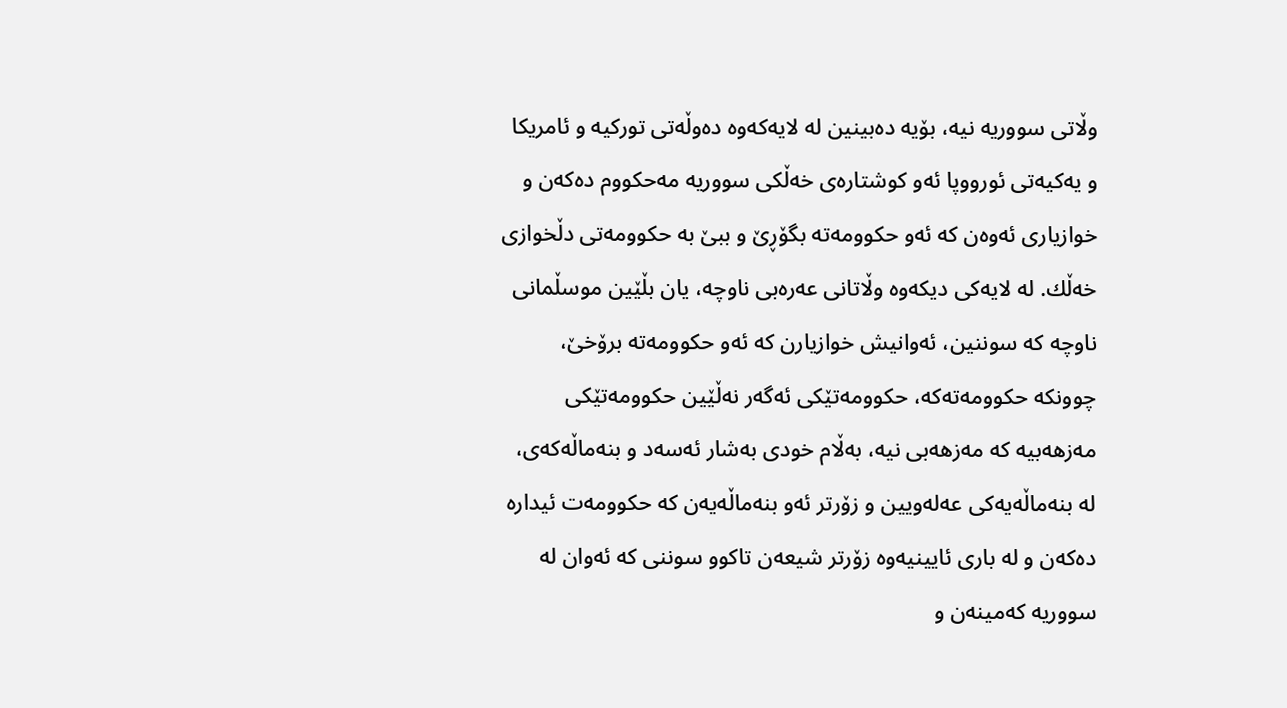وڵاتی سووریه‌ نیه‌، بۆیه‌ ده‌بینین له‌ لایه‌كه‌وه‌ ده‌وڵه‌تی توركیه‌ و ئامریكا و یه‌كیه‌تی ئورووپا ئه‌و كوشتاره‌ی خه‌ڵكی سووریه‌ مه‌حكووم ده‌كه‌ن و خوازیاری ئه‌وه‌ن كه‌ ئه‌و حكوومه‌ته‌ بگۆڕێ و ببێ به‌ حكوومه‌تی دڵخوازی خه‌ڵك. له‌ لایه‌كی دیكه‌وه‌ وڵاتانی عه‌ره‌بی ناوچه‌، یان بڵێین موسڵمانی ناوچه‌ كه‌ سوننین، ئه‌وانیش خوازیارن كه‌ ئه‌و حكوومه‌ته‌ برۆخێ، چوونكه‌ حكوومه‌ته‌كه‌، حكوومه‌تێكی ئه‌گه‌ر نه‌ڵێین حكوومه‌تێكی مه‌زهه‌بیه‌ كه‌ مه‌زهه‌بی نیه‌، به‌ڵام خودی به‌شار ئه‌سه‌د و بنه‌ماڵه‌كه‌ی، له‌ بنه‌ماڵه‌یه‌كی عه‌له‌ویین و زۆرتر ئه‌و بنه‌ماڵه‌یه‌ن كه‌ حكوومه‌ت ئیداره‌ ده‌كه‌ن و له‌ باری ئایینیه‌وه‌ زۆرتر شیعه‌ن تاكوو سوننی كه‌ ئه‌وان له‌ سووریه‌ كه‌مینه‌ن و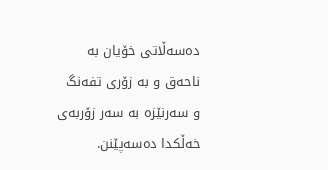ده‌سه‌ڵاتی خۆیان به‌ ناحه‌ق و به‌ زۆری تفه‌نگ و سه‌رنێزه‌ به‌ سه‌ر زۆربه‌ی خه‌ڵكدا ده‌سه‌پێنن.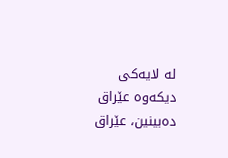له‌ لایه‌كی دیكه‌وه‌ عێراق ده‌بینین، عێراق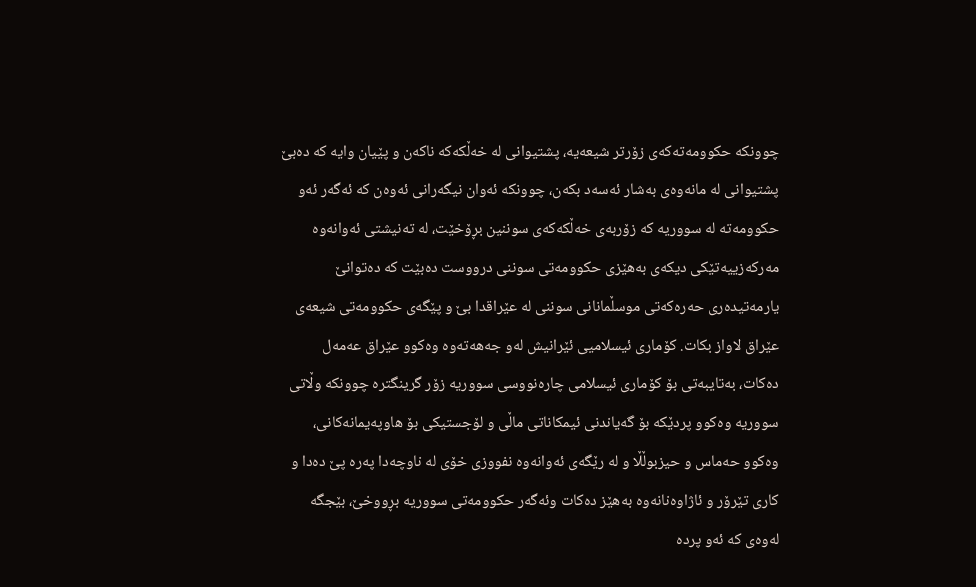چوونكه‌ حكوومه‌ته‌كه‌ی زۆرتر شیعه‌یه‌، پشتیوانی له‌ خه‌ڵكه‌كه‌ ناكه‌ن و پێیان وایه‌ كه‌ ده‌بێ پشتیوانی له‌ مانه‌وه‌ی به‌شار ئه‌سه‌د بكه‌ن، چوونكه‌ ئه‌وان نیگه‌رانی ئه‌وه‌ن كه‌ ئه‌گه‌ر ئه‌و حكوومه‌ته‌ له‌ سووریه‌ كه‌ زۆربه‌ی خه‌ڵكه‌كه‌ی سوننین بڕۆخێت، له‌ ته‌نیشتی ئه‌وانه‌وه‌ مه‌ركه‌زییه‌تێكی دیكه‌ی به‌هێزی حكوومه‌تی سوننی درووست ده‌بێت كه‌ ده‌توانێ یارمه‌تیده‌ری حه‌ره‌كه‌تی موسڵمانانی سوننی له‌ عێراقدا بێ و پێگه‌ی حكوومه‌تی شیعه‌ی عێراق لاواز بكات. كۆماری ئیسلامیی ئێرانیش له‌و جه‌هه‌ته‌وه‌ وه‌كوو عێراق عه‌مه‌ل ده‌كات، به‌تایبه‌تی بۆ كۆماری ئیسلامی چاره‌نووسی سووریه‌ زۆر گرینگتره‌ چوونكه‌ وڵاتی‌ سووریه‌ وه‌كوو پردێكه‌ بۆ گه‌یاندنی ئیمكاناتی ماڵی و لۆجستیكی بۆ هاوپه‌یمانه‌كانی، وه‌كوو حه‌ماس و حیزبوڵڵا و له‌ رێگه‌ی ئه‌وانه‌وه‌ نفووزی خۆی له‌ ناوچه‌دا په‌ره‌ پێ ده‌دا و كاری تێرۆر و ئاژاوه‌نانه‌وه‌ به‌هێز ده‌كات وئه‌گه‌ر حكوومه‌تی سووریه‌ بڕووخێ، بێجگه‌ له‌وه‌ی كه‌ ئه‌و پرده‌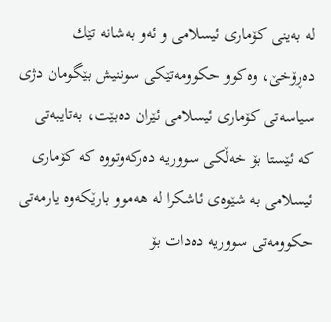له‌ به‌ینی كۆماری ئیسلامی و ئه‌و به‌شانه‌ تێك ده‌ڕۆخێ، وه‌كوو حكوومه‌تێكی سوننیش بێگومان دژی سیاسه‌تی كۆماری ئیسلامی ئێران ده‌بێت، به‌تایبه‌تی كه‌ ئێستا بۆ خه‌ڵكی سووریه‌ ده‌ركه‌وتووه‌ كه‌ كۆماری ئیسلامی به‌ شێوه‌ی ئاشكرا له‌ هه‌موو بارێكه‌وه‌ یارمه‌تی حكوومه‌تی سووریه‌ ده‌دات بۆ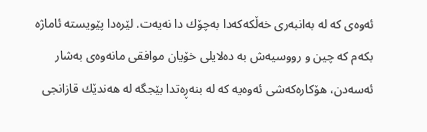ئه‌وه‌ی كه‌ له‌ به‌انبه‌ری خه‌ڵكه‌كه‌دا به‌چۆك دا نه‌یه‌ت. لێره‌دا پێویسته‌ ئاماژه‌ بكه‌م كه‌ چین و رووسیه‌ش به‌ ده‌لایلی خۆیان موافقی مانه‌وه‌ی به‌شار ئه‌سه‌دن، هۆكاره‌كه‌شی‌ ئه‌وه‌یه‌ كه‌ له‌ بنه‌ڕه‌تدا بێجگه‌ له‌ هه‌ندێك قازانجی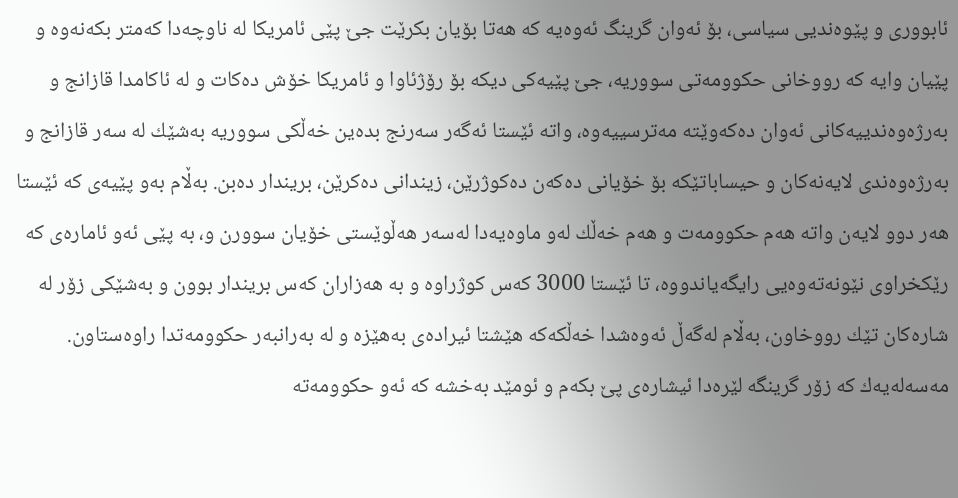ئابووری و پێوه‌ندیی سیاسی، بۆ ئه‌وان گرینگ ئه‌وه‌یه‌ كه‌ هه‌تا بۆیان بكرێت جێ پێی ئامریكا له‌ ناوچه‌دا كه‌متر بكه‌نه‌وه‌ و پێیان وایه‌ كه‌ رووخانی حكوومه‌تی سووریه‌، جێ پێیه‌كی دیكه‌ بۆ رۆژئاوا و ئامریكا خۆش ده‌كات و له‌ ئاكامدا قازانج و به‌رژه‌وه‌ندییه‌كانی ئه‌وان ده‌كه‌وێته‌ مه‌ترسییه‌وه‌، واته‌ ئێستا ئه‌گه‌ر سه‌رنج بده‌ین خه‌ڵكی سووریه‌ به‌شێك له‌ سه‌ر قازانج و به‌رژه‌وه‌ندی‌ لایه‌نه‌كان و حیساباتێكه‌ بۆ خۆیانی‌ ده‌كه‌ن ده‌كوژرێن، زیندانی ده‌كرێن، بریندار ده‌بن. به‌ڵام به‌و پێیه‌ی‌ كه‌ ئێستا هه‌ر دوو لایه‌ن واته‌ هه‌م حكوومه‌ت و هه‌م خه‌ڵك له‌و ماوه‌یه‌دا له‌سه‌ر هه‌ڵوێستی‌ خۆیان سوورن و، به‌ پێی ئه‌و ئاماره‌ی كه‌ رێكخراوی‌ نێونه‌ته‌وه‌یی رایگه‌یاندووه‌، تا ئێستا 3000 كه‌س كوژراوه‌ و به‌ هه‌زاران كه‌س بریندار بوون و به‌شێكی زۆر له‌ شاره‌كان تێك رووخاون، به‌ڵام له‌گه‌ڵ ئه‌وه‌شدا خه‌ڵكه‌كه‌ هێشتا ئیراده‌ی به‌هێزه‌ و له‌ به‌رانبه‌ر حكوومه‌تدا راوه‌ستاون. مه‌سه‌له‌یه‌ك كه‌ زۆر گرینگه‌ لێره‌دا ئیشاره‌ی‌ پێ بكه‌م و ئومێد به‌خشه‌ كه‌ ئه‌و حكوومه‌ته‌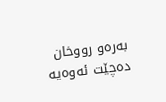به‌ره‌و رووخان ده‌چێت ئه‌وه‌یه‌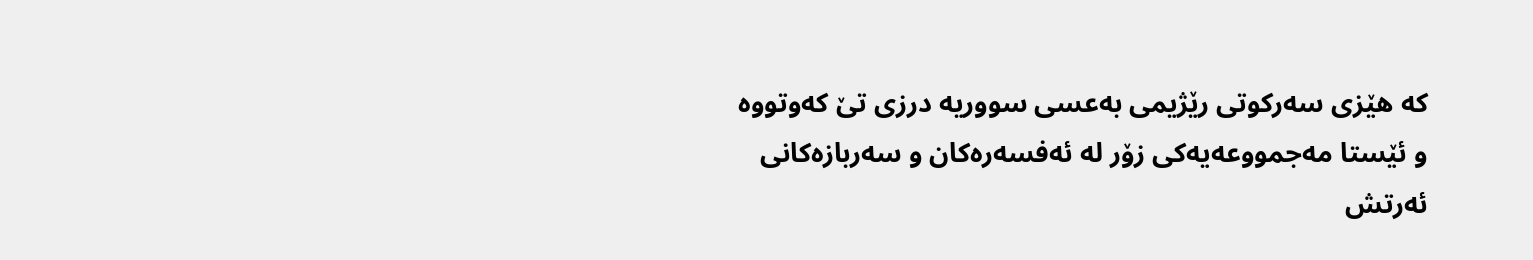كه‌ هێزی سه‌ركوتی رێژیمی به‌عسی سووریه‌ درزی‌ تێ كه‌وتووه‌ و ئێستا مه‌جمووعه‌یه‌كی زۆر له‌ ئه‌فسه‌ره‌كان و سه‌ربازه‌كانی ئه‌رتش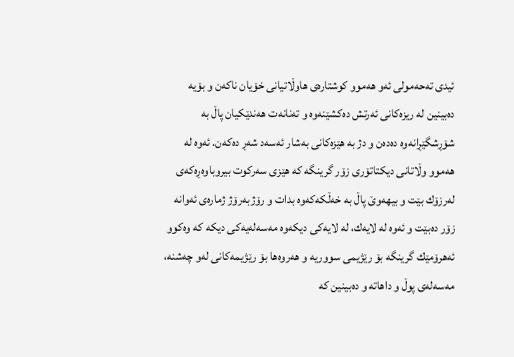ئیدی ته‌حه‌مولی ئه‌و هه‌موو كوشتاره‌ی هاوڵاتیانی خۆیان ناكه‌ن و بۆیه‌ ده‌بینین له‌ ریزه‌كانی ئه‌رتش ده‌كشێنه‌وه‌ و ته‌نانه‌ت هه‌ندێكیان پاڵ به‌ شۆڕشگێڕانه‌وه‌ ده‌ده‌ن و دژ به‌ هێزه‌كانی به‌شار ئه‌سه‌د شه‌ڕ ده‌كه‌ن. ئه‌وه‌ له‌ هه‌موو وڵاتانی دیكتاتۆری‌ زۆر گرینگه‌ كه‌ هێزی سه‌ركوت بیروباوه‌ڕه‌كه‌ی له‌رزۆك بێت و بیهه‌وێ پاڵ به‌ خه‌ڵكه‌كه‌وه‌ بدات و رۆژبه‌رۆژ ژماره‌ی ئه‌وانه‌ زۆر ده‌بێت و ئه‌وه‌ له‌ لایه‌ك، له‌ لایه‌كی دیكه‌وه‌ مه‌سه‌له‌یه‌كی دیكه‌ كه‌ وه‌كوو ئه‌هرۆمێك گرینگه‌ بۆ رێژیمی سووریه‌ و هه‌روه‌ها بۆ رێژیمه‌كانی له‌و چه‌شنه‌، مه‌سه‌له‌ی پوڵ و داهاته‌ و ده‌بینین كه‌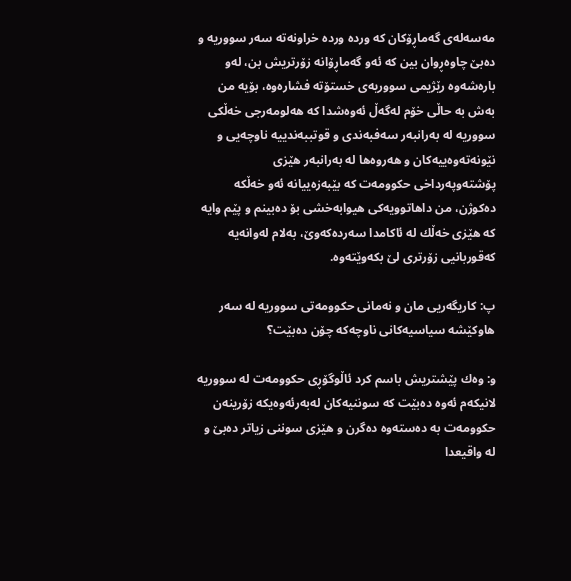مه‌سه‌له‌ی گه‌ماڕۆكان كه‌ ورده‌ ورده‌ خراونه‌ته‌ سه‌ر سووریه‌ و ده‌بێ چاوه‌ڕوان بین كه‌ ئه‌و گه‌ماڕۆانه‌ زۆرتریش بن، له‌و باره‌شه‌وه‌ رێژیمی سووریه‌ی‌ خستۆته‌ فشاره‌وه‌، بۆیه‌ من به‌ش به‌ حاڵی خۆم له‌گه‌ڵ ئه‌وه‌شدا كه‌ هه‌لومه‌رجی خه‌ڵكی سووریه‌ له‌ به‌رانبه‌ر سه‌فبه‌ندی و قوتببه‌ندییه‌ ناوچه‌یی و نێونه‌ته‌وه‌ییه‌كان و هه‌روه‌ها له‌ به‌رانبه‌ر هێزی پۆشته‌وپه‌رداخی حكوومه‌ت كه‌ بێبه‌زه‌ییانه‌ ئه‌و خه‌ڵكه‌ ده‌كوژن، من داهاتوویه‌كی هیوابه‌خشی‌ بۆ ده‌بینم و پێم وایه‌ كه‌ هێزی خه‌ڵك له‌ ئاكامدا سه‌رده‌كه‌وێ، به‌لام له‌وانه‌یه‌ كه‌قوربانیی زۆرتری‌ لێ بكه‌وێته‌وه‌.

پ: كاریگه‌ریی‌ مان و نه‌مانی حكوومه‌تی سووریه‌ له‌ سه‌ر هاوكێشه‌ سیاسیه‌كانی‌ ناوچه‌كه‌ چۆن ده‌بێت؟

و: وه‌ك پێشتریش باسم كرد ئاڵوگۆڕی حكوومه‌ت له‌ سووریه‌ لانیكه‌م ئه‌وه‌ ده‌بێت كه‌ سوننیه‌كان له‌به‌رئه‌وه‌یكه‌ زۆرینه‌ن حكوومه‌ت به‌ ده‌سته‌وه‌ ده‌گرن و هێزی سوننی زیاتر ده‌بێ و له‌ واقیعدا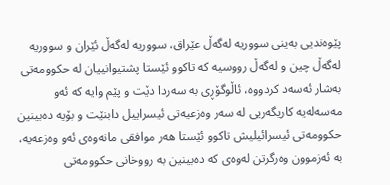پێوه‌ندیی به‌ینی سووریه‌ له‌گه‌ڵ عێراق، سووریه‌ له‌گه‌ڵ ئێران و سووریه‌ له‌گه‌ڵ چین و له‌گه‌ڵ رووسیه‌ كه‌ تاكوو ئێستا پشتیوانییان له‌ حكوومه‌تی به‌شار ئه‌سه‌د كردووه‌، ئاڵوگۆڕی به‌ سه‌ردا دێت و پێم وایه‌ كه‌ ئه‌و مه‌سه‌له‌یه‌ كاریگه‌ریی‌ له‌ سه‌ر وه‌زعیه‌تی ئیسراییل دابنێت و بۆیه‌ ده‌بینین حكوومه‌تی ئیسرائیلیش تاكوو ئێستا هه‌ر موافقی مانه‌وه‌ی ئه‌و وه‌زعه‌یه‌، به‌ ئه‌زموون وه‌رگرتن له‌وه‌ی كه‌ ده‌بینین به‌ رووخانی حكوومه‌تی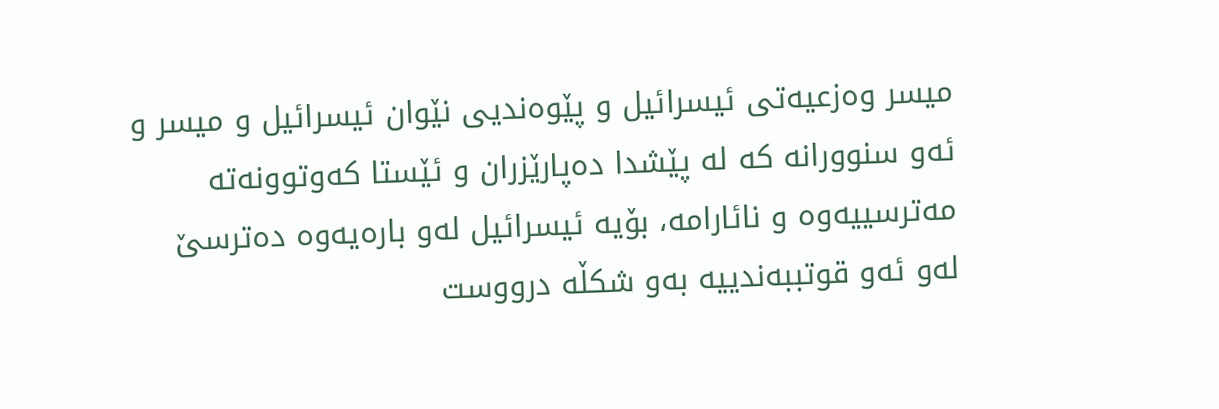میسر وه‌زعیه‌تی ئیسرائیل و پێوه‌ندیی نێوان ئیسرائیل و میسر و ئه‌و سنوورانه‌ كه‌ له‌ پێشدا ده‌پارێزران و ئێستا كه‌وتوونه‌ته‌ مه‌ترسییه‌وه‌ و نائارامه‌، بۆیه‌ ئیسرائیل له‌و باره‌یه‌وه‌ ده‌ترسێ له‌و ئه‌و قوتببه‌ندییه‌ به‌و شكڵه‌ درووست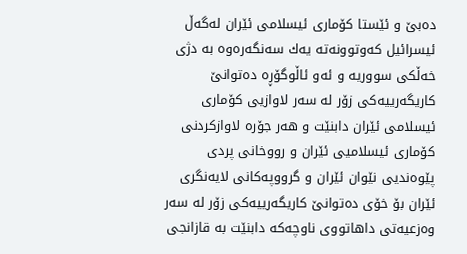ده‌بێ و ئێستا كۆماری ئیسلامی ئێران له‌گه‌ڵ ئیسرائیل كه‌وتوونه‌ته‌ یه‌ك سه‌نگه‌ره‌وه‌ به‌ دژی خه‌ڵكی سووریه‌ و ئه‌و ئاڵوگۆڕه‌ ده‌توانێ كاریگه‌رییه‌كی‌ زۆر له‌ سه‌ر لاوازیی كۆماری ئیسلامی ئێران دابنێت و هه‌ر جۆره‌ لاوازكردنی كۆماری ئیسلامیی ئێران و رووخانی پردی پێوه‌ندیی نێوان ئێران و گرووپه‌كانی لایه‌نگری ئێران بۆ خۆی ده‌توانێ كاریگه‌رییه‌كی زۆر له‌ سه‌ر وه‌زعیه‌تی داهاتووی ناوچه‌كه‌ دابنێت به‌ قازانجی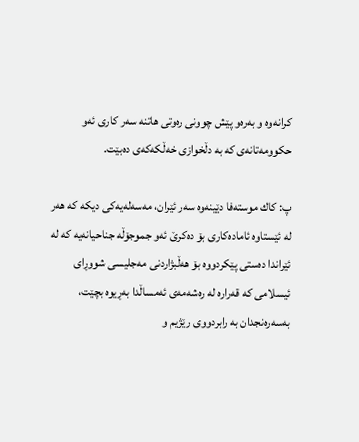كرانه‌وه‌ و به‌ره‌و پێش چوونی ره‌وتی هاتنه‌ سه‌ر كاری ئه‌و حكوومه‌تانه‌ی كه‌ به‌ دڵخوازی خه‌ڵكه‌كه‌ی ده‌بێت.

پ: كاك موسته‌فا دێینه‌وه‌ سه‌ر ئێران، مه‌سه‌له‌یه‌كی دیكه‌ كه‌ هه‌ر له‌ ئێستاوه‌ ئاماده‌كاری بۆ ده‌كرێ ئه‌و جموجۆڵه‌ جناحیانه‌یه‌ كه‌ له‌ ئێراندا ده‌ستی پێكردووه‌ بۆ هه‌ڵبژاردنی مه‌جلیسی شووڕای ئیسلامی كه‌ قه‌راره‌ له‌ ره‌شه‌مه‌ی ئه‌مساڵدا به‌ڕیوه‌ بچێت، به‌سه‌ره‌نجدان به‌ رابردووی رێژیم و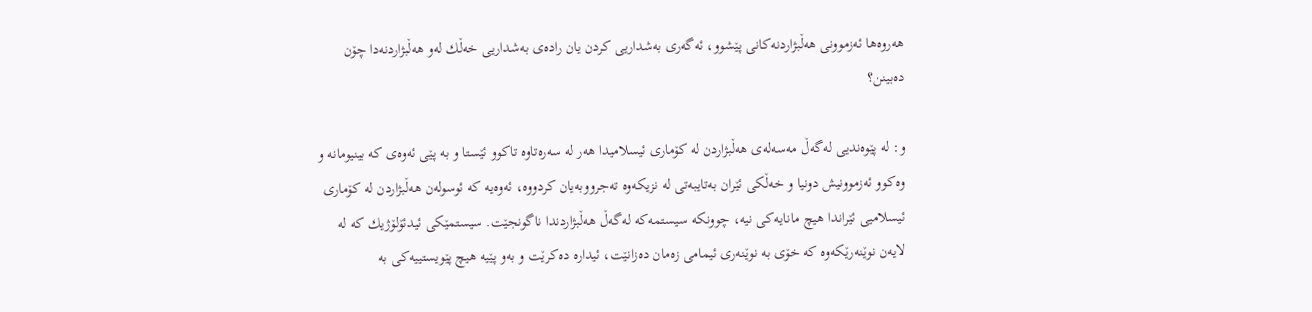هه‌روه‌ها ئه‌زموونی هه‌ڵبژاردنه‌كانی پێشوو، ئه‌گه‌ری به‌شداریی كردن یان راده‌ی به‌شداریی خه‌ڵك له‌و هه‌ڵبژاردنه‌دا چۆن ده‌بینن؟

و: له‌ پێوه‌ندیی له‌گه‌ڵ مه‌سه‌له‌ی هه‌ڵبژاردن له‌ كۆماری ئیسلامیدا هه‌ر له‌ سه‌ره‌تاوه‌ تاكوو ئێستا و به‌ پێی‌ ئه‌وه‌ی كه‌ بینیومانه‌ و وه‌كوو ئه‌زموونیش دونیا و خه‌ڵكی ئێران به‌تایبه‌تی له‌ نزیكه‌وه‌ ته‌جرووبه‌یان كردووه‌، ئه‌وه‌یه‌ كه‌ ئوسوله‌ن هه‌ڵبژاردن له‌ كۆماری ئیسلامیی ئێراندا هیچ مانایه‌كی نیه‌، چوونكه‌ سیستمه‌كه‌ له‌گه‌ڵ هه‌ڵبژاردندا ناگونجێت. سیستمێكی ئیدئۆلۆژیك كه‌ له‌ لایه‌ن نوێنه‌رێكه‌وه‌ كه‌ خۆی به‌ نوێنه‌ری ئیمامی زه‌مان ده‌زانێت، ئیداره‌ ده‌كرێت و به‌و پێیه‌ هیچ پێویستییه‌كی‌ به‌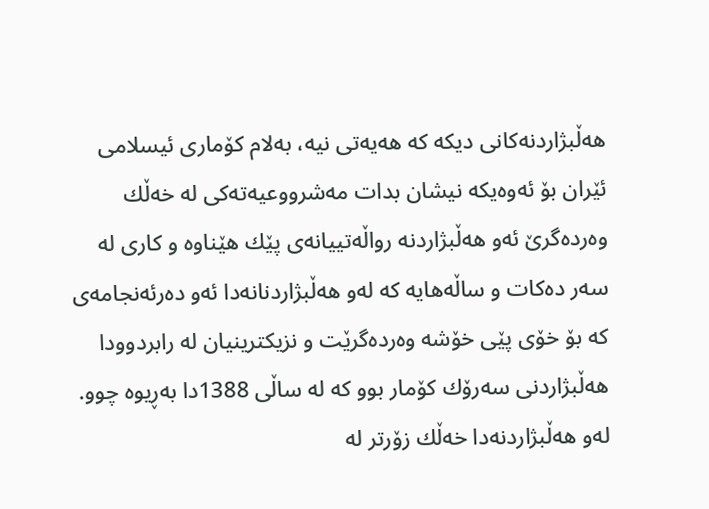هه‌ڵبژاردنه‌كانی دیكه‌ كه‌ هه‌یه‌تی نیه‌، به‌لام كۆماری ئیسلامی ئێران بۆ ئه‌وه‌یكه‌ نیشان بدات مه‌شرووعیه‌ته‌كی له‌ خه‌ڵك وه‌رده‌گرێ ئه‌و هه‌ڵبژاردنه‌ رواڵه‌تییانه‌ی‌ پێك هێناوه‌ و كاری له‌ سه‌ر ده‌كات و ساڵه‌هایه‌ كه‌ له‌و هه‌ڵبژاردنانه‌دا ئه‌و ده‌رئه‌نجامه‌ی‌ كه‌ بۆ خۆی پێی خۆشه‌ وه‌رده‌گرێت و نزیكترینیان له‌ رابردوودا هه‌ڵبژاردنی سه‌رۆك كۆمار بوو كه‌ له‌ ساڵی‌ 1388دا به‌ڕیوه‌ چوو. له‌و هه‌ڵبژاردنه‌دا خه‌ڵك زۆرتر له‌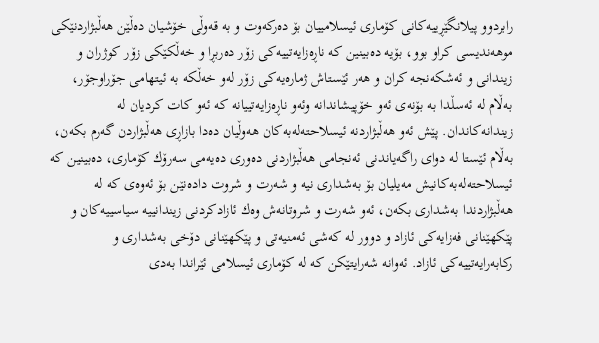رابردوو پیلانگێڕییه‌كانی كۆماری ئیسلامییان بۆ ده‌ركه‌وت و به‌ قه‌وڵی خۆشیان ده‌ڵێن هه‌ڵبژاردنێكی موهه‌ندیسی كراو بوو، بۆیه‌ ده‌بینین كه‌ ناڕه‌زایه‌تییه‌كی‌ زۆر ده‌ربڕا و خه‌ڵكێكی زۆر كوژران و زیندانی و ئه‌شكه‌نجه‌ كران و هه‌ر ئێستاش ژماره‌یه‌كی زۆر له‌و خه‌ڵكه‌ به‌ ئیتهامی جۆراوجۆر، به‌ڵام له‌ ئه‌سڵدا به‌ بۆنه‌ی ئه‌و خۆپیشاندانه‌ وئه‌و ناڕه‌زایه‌تییانه‌ كه‌ ئه‌و كات كردیان له‌ زیندانه‌كاندان. پێش ئه‌و هه‌ڵبژاردنه‌ ئیسلاحته‌له‌به‌كان هه‌وڵیان ده‌دا بازاڕی هه‌ڵبژاردن گه‌رم بكه‌ن، به‌ڵام ئێستا له‌ دوای راگه‌یاندنی ئه‌نجامی هه‌ڵبژاردنی‌ ده‌وری ده‌یه‌می سه‌رۆك كۆماری، ده‌بینین كه‌ ئیسلاحته‌له‌به‌كانیش مه‌یلیان بۆ به‌شداری‌ نیه‌ و شه‌رت و شروت داده‌نێن بۆ ئه‌وه‌ی كه‌ له‌ هه‌ڵبژاردندا به‌شداری بكه‌ن، ئه‌و شه‌رت و شروتانه‌ش وه‌ك ئازادكردنی زیندانییه‌ سیاسییه‌كان و پێكهێنانی فه‌زایه‌كی ئازاد و دوور له‌ كه‌شی‌ ئه‌منیه‌تی و پێكهێنانی دۆخی‌ به‌شداری و ركابه‌رایه‌تییه‌كی‌ ئازاد. ئه‌وانه‌ شه‌رایتێكن كه‌ له‌ كۆماری ئیسلامی ئێراندا به‌دی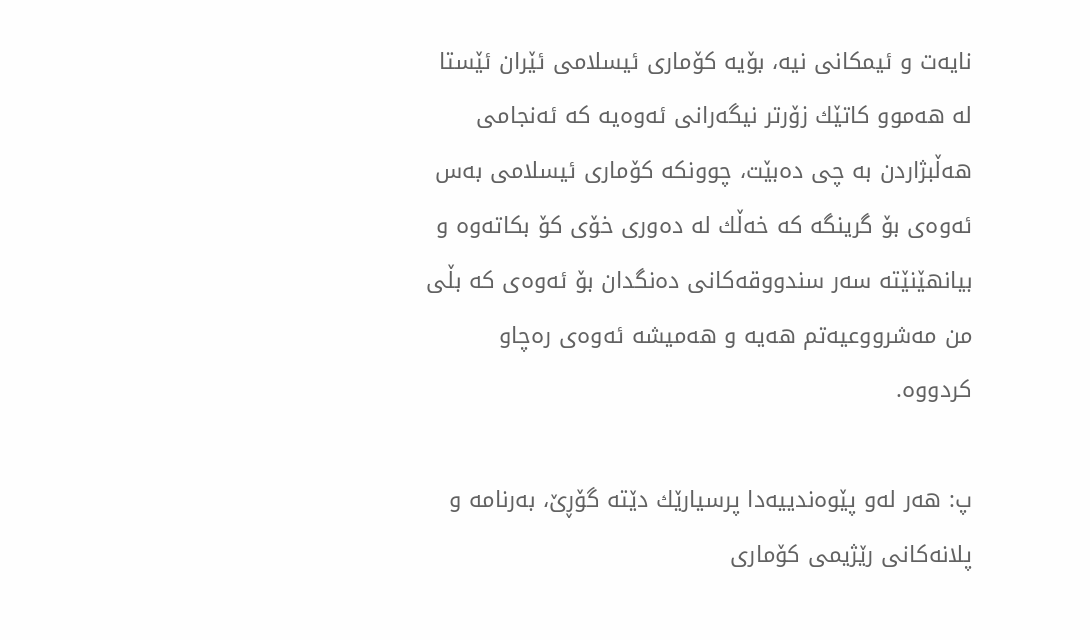نایه‌ت و ئیمكانی نیه‌، بۆیه‌ كۆماری ئیسلامی ئێران ئێستا له‌ هه‌موو كاتێك زۆرتر نیگه‌رانی ئه‌وه‌یه‌ كه‌ ئه‌نجامی هه‌ڵبژاردن به‌ چی ده‌بێت، چوونكه‌ كۆماری ئیسلامی به‌س ئه‌وه‌ی بۆ گرینگه‌ كه‌ خه‌ڵك له‌ ده‌وری خۆی كۆ بكاته‌وه‌ و بیانهێنێته‌ سه‌ر سندووقه‌كانی ده‌نگدان بۆ ئه‌وه‌ی كه‌ بڵی من مه‌شرووعیه‌تم هه‌یه‌ و هه‌میشه‌ ئه‌وه‌ی ره‌چاو كردووه‌.

پ: هه‌ر له‌و پێوه‌ندییه‌دا پرسیارێك دێته‌ گۆڕێ، به‌رنامه‌ و پلانه‌كانی رێژیمی كۆماری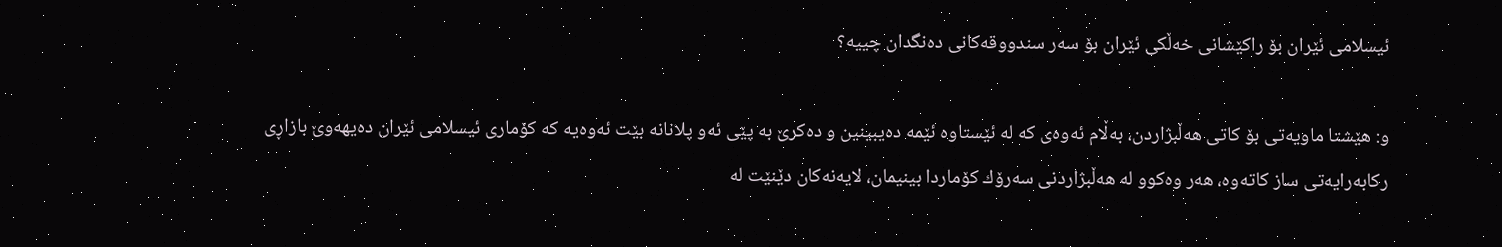ئیسلامی ئێران بۆ راكێشانی خه‌ڵكی ئێران بۆ سه‌ر سندووقه‌كانی ده‌نگدان چییه‌؟

و: هێشتا ماویه‌تی بۆ كاتی هه‌ڵبژاردن، به‌ڵام ئه‌وه‌ی‌ كه‌ له‌ ئێستاوه‌ ئێمه‌ ده‌یبینین و ده‌كرێ به‌ پێی ئه‌و پلانانه‌ بێت ئه‌وه‌یه‌ كه‌ كۆماری ئیسلامی ئێران ده‌یهه‌وێ بازاڕی ركابه‌رایه‌تی‌ ساز كاته‌وه‌، هه‌ر وه‌كوو له‌ هه‌ڵبژاردنی سه‌رۆك كۆماردا بینیمان، لایه‌نه‌كان دێنێت له‌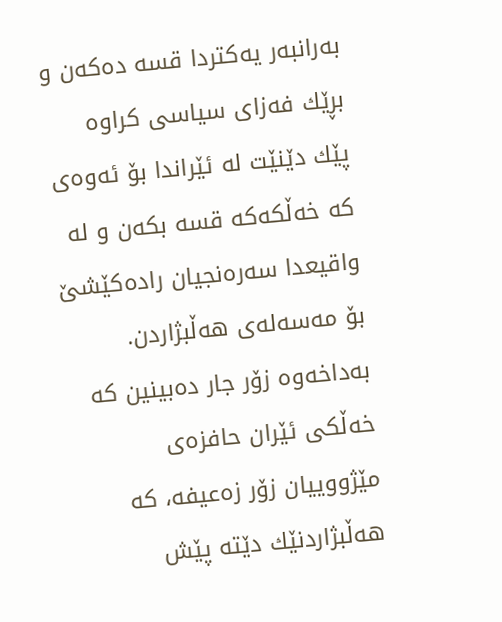به‌رانبه‌ر یه‌كتردا قسه‌ ده‌كه‌ن و بڕێك فه‌زای سیاسی كراوه‌ پێك دێنێت له‌ ئێراندا بۆ ئه‌وه‌ی كه‌ خه‌ڵكه‌كه‌ قسه‌ بكه‌ن و له‌ واقیعدا سه‌ره‌نجیان راده‌كێشێ بۆ مه‌سه‌له‌ی هه‌ڵبژاردن. به‌داخه‌وه‌ زۆر جار ده‌بینین كه‌ خه‌ڵكی ئێران حافزه‌ی مێژووییان زۆر زه‌عیفه‌، كه‌ هه‌ڵبژاردنێك دێته‌ پێش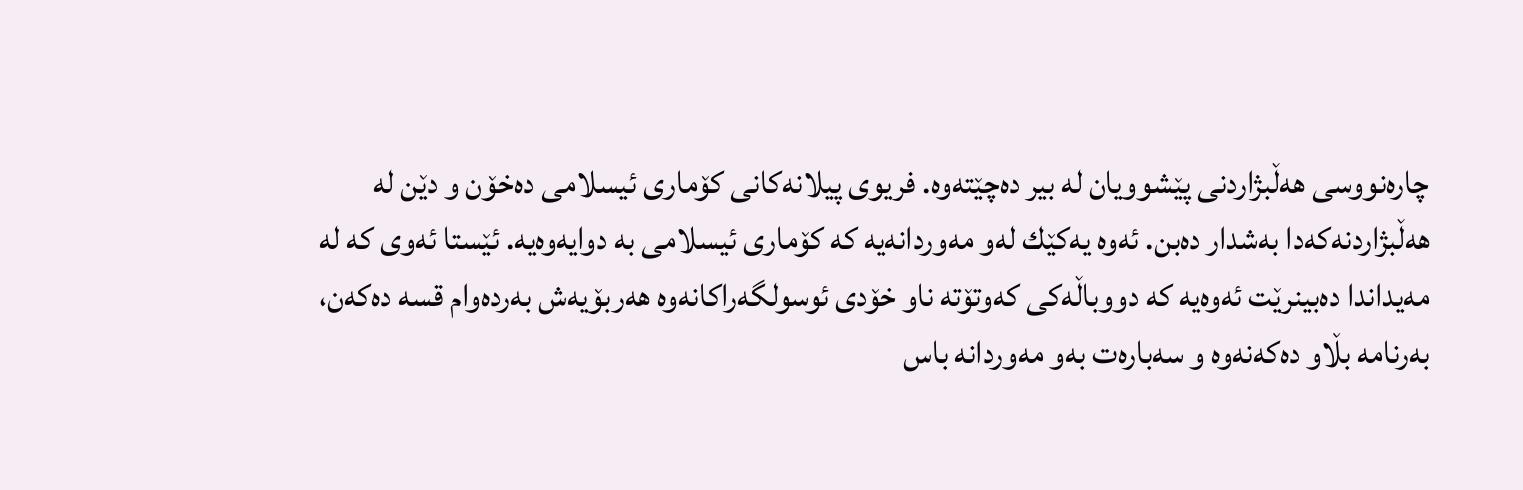چاره‌نووسی هه‌ڵبژاردنی پێشوویان له‌ بیر ده‌چێته‌وه‌. فریوی‌ پیلانه‌كانی كۆماری ئیسلامی ده‌خۆن و دێن له‌ هه‌ڵبژاردنه‌كه‌دا به‌شدار ده‌بن. ئه‌وه‌ یه‌كێك له‌و مه‌وردانه‌یه‌ كه‌ كۆماری ئیسلامی به‌ دوایه‌وه‌یه‌. ئێستا ئه‌وی كه‌ له‌ مه‌یداندا ده‌بینرێت ئه‌وه‌یه‌ كه‌ دووباڵه‌كی كه‌وتۆته‌ ناو خۆدی ئوسولگه‌راكانه‌وه‌ هه‌ربۆیه‌ش به‌رده‌وام قسه‌ ده‌كه‌ن، به‌رنامه‌ بڵاو ده‌كه‌نه‌وه‌ و سه‌باره‌ت به‌و مه‌وردانه‌ باس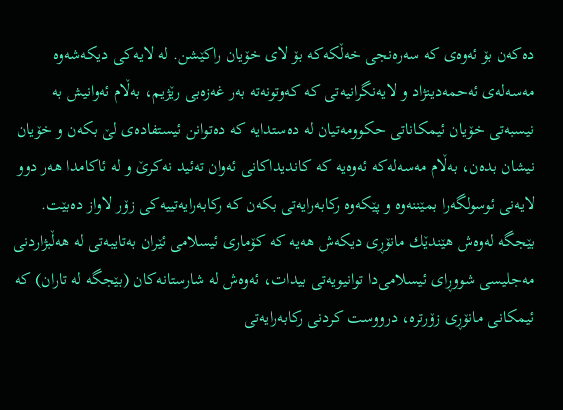ده‌كه‌ن بۆ ئه‌وه‌ی كه‌ سه‌ره‌نجی خه‌ڵكه‌كه‌ بۆ لای خۆیان راكێشن. له‌ لایه‌كی دیكه‌شه‌وه‌ مه‌سه‌له‌ی ئه‌حمه‌دینژاد و لایه‌نگرانیه‌تی كه‌ كه‌وتونه‌ته‌ به‌ر غه‌زه‌بی رێژیم، به‌ڵام ئه‌وانیش به‌ نیسبه‌تی خۆیان ئیمكاناتی حكوومه‌تیان له‌ ده‌ستدایه‌ كه‌ ده‌توانن ئیستفاده‌ی لێ بكه‌ن و خۆیان نیشان بده‌ن، به‌ڵام مه‌سه‌له‌كه‌ ئه‌وه‌یه‌ كه‌ كاندیداكانی ئه‌وان ته‌ئید نه‌كرێ و له‌ ئاكامدا هه‌ر دوو لایه‌نی ئوسولگه‌را بمێننه‌وه‌ و پێكه‌وه‌ ركابه‌رایه‌تی‌ بكه‌ن كه‌ ركابه‌رایه‌تییه‌كی‌ زۆر لاواز ده‌بێت. بێجگه‌ له‌وه‌ش هێندێك مانۆڕی دیكه‌ش هه‌یه‌ كه‌ كۆماری ئیسلامی ئێران به‌تایبه‌تی له‌ هه‌ڵبژاردنی مه‌جلیسی شووڕای ئیسلامی‌دا توانیویه‌تی بیدات، ئه‌وه‌ش له‌ شارستانه‌كان (بێجگه‌ له‌ تاران) كه‌ ئیمكانی مانۆڕی زۆرتره‌، درووست كردنی ركابه‌رایه‌تی‌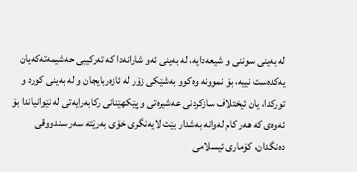له‌ به‌ینی سوننی و شیعه‌دایه‌، له‌ به‌ینی ئه‌و شارانه‌دا كه‌ ته‌ركیبی حه‌شیمه‌ته‌كه‌یان یه‌كده‌ست نییه‌، بۆ نموونه‌ وه‌كوو به‌شێكی زۆر له‌ ئازه‌ربایجان و له‌ به‌ینی كورد و توركدا، یان ئیختلاف سازكردنی عه‌شیره‌تی و پێكهێنانی ركابه‌رایه‌تی‌ له‌ نێوانیاندا بۆ ئه‌وه‌ی كه‌ هه‌ر كام له‌وانه‌ به‌شدار بێت لایه‌نگری خۆی‌ به‌رێته‌ سه‌ر سندووقی‌ ده‌نگدان، كۆماری ئیسلامی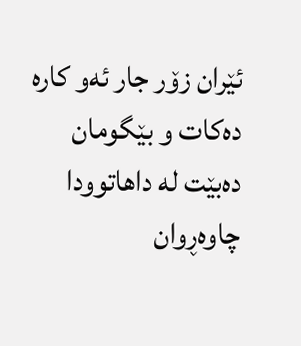ئێران زۆر جار ئه‌و كاره‌ ده‌كات و بێگومان ده‌بێت له‌ داهاتوودا چاوه‌ڕوان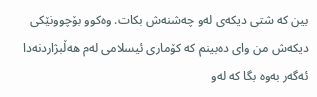بین كه‌ شتی دیكه‌ی‌ له‌و چه‌شنه‌ش بكات. وه‌كوو بۆچوونێكی‌ دیكه‌ش من وای‌ ده‌بینم كه‌ كۆماری ئیسلامی له‌م هه‌ڵبژاردنه‌دا ئه‌گه‌ر به‌وه‌ بگا كه‌ له‌و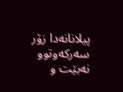پیلانانه‌دا زۆر سه‌ركه‌وتوو نه‌بێت و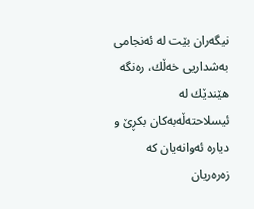نیگه‌ران بێت له‌ ئه‌نجامی به‌شداریی خه‌ڵك، ره‌نگه‌ هێندێك له‌ ئیسلاحته‌ڵه‌به‌كان بكڕێ و دیاره‌ ئه‌وانه‌یان كه‌ زه‌ره‌ریان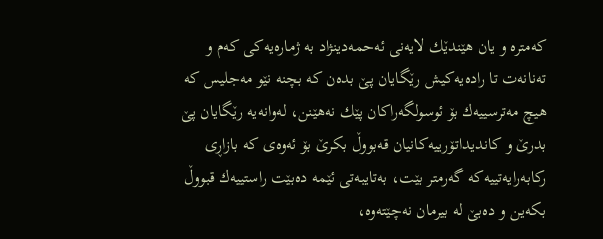كه‌متره‌ و یان هێندێك لایه‌نی ئه‌حمه‌دینژاد به‌ ژماره‌یه‌كی كه‌م و ته‌نانه‌ت تا راده‌یه‌كیش رێگایان پێ بده‌ن كه‌ بچنه‌ نێو مه‌جلیس كه‌ هیچ مه‌ترسییه‌ك بۆ ئوسولگه‌راكان پێك نه‌هێنن، له‌وانه‌یه‌ رێگایان پێ بدرێ و كاندیداتۆرییه‌كانیان قه‌بووڵ بكرێ بۆ ئه‌وه‌ی كه‌ بازاڕی ركابه‌رایه‌تییه‌كه‌ گه‌رمتر بێت، به‌تایبه‌تی ئێمه‌ ده‌بێت راستییه‌ك قبووڵ بكه‌ین و ده‌بێ له‌ بیرمان نه‌چێته‌وه‌،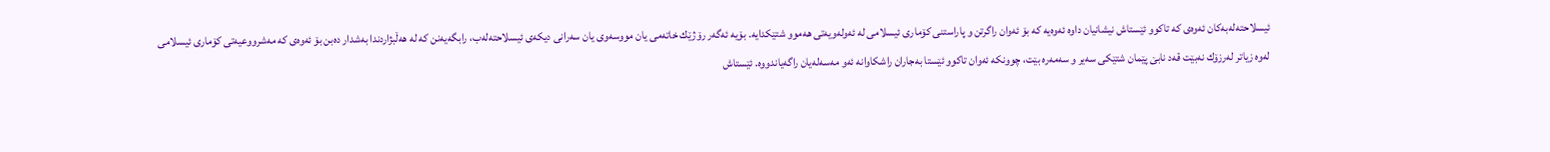ئیسلاحته‌له‌به‌كان ئه‌وه‌ی‌ كه‌ تاكوو ئێستاش نیشانیان داوه‌ ئه‌وه‌یه‌ كه‌ بۆ ئه‌وان راگرتن و پاراستنی كۆماری ئیسلامی له‌ ئه‌وله‌ویه‌تی هه‌موو شتێكدایه‌. بۆیه‌ ئه‌گه‌ر رۆژێك خاته‌می یان مووسه‌وی یان سه‌رانی دیكه‌ی‌ ئیسلاحته‌له‌ب، رابگه‌یه‌نن كه‌ له‌ هه‌ڵبژاردندا به‌شدار ده‌بن بۆ ئه‌وه‌ی كه‌ مه‌شرووعیه‌تی كۆماری ئیسلامی له‌وه‌ زیاتر له‌رزۆك نه‌بێت قه‌د نابێ پێمان شتێكی سه‌یر و سه‌مه‌ره‌ بێت، چوونكه‌ ئه‌وان تاكوو ئێستا به‌جاران راشكاوانه‌ ئه‌و مه‌سه‌له‌یان راگه‌یاندووه‌. ئێستاش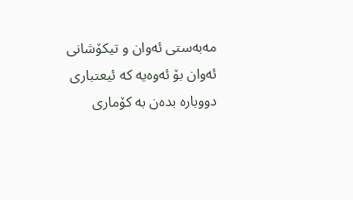مه‌به‌ستی ئه‌وان و تیكۆشانی ئه‌وان بۆ ئه‌وه‌یه‌ كه‌ ئیعتباری دووباره‌ بده‌ن به‌ كۆماری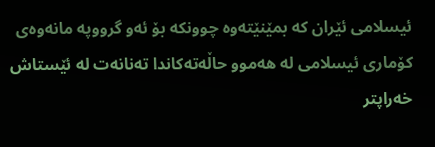ئیسلامی ئێران كه‌ بمێنێته‌وه‌ چوونكه‌ بۆ ئه‌و گرووپه‌ مانه‌وه‌ی كۆماری ئیسلامی له‌ هه‌موو حاڵه‌ته‌كاندا ته‌نانه‌ت له‌ ئێستاش خه‌راپتر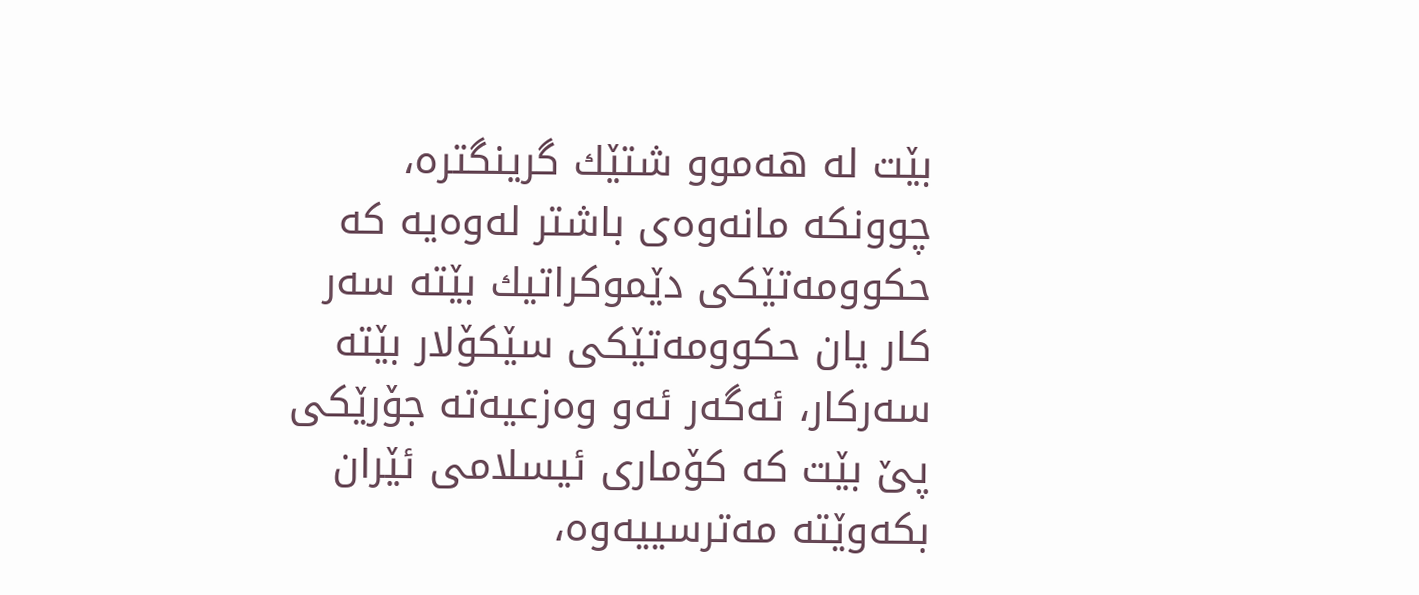بێت له‌ هه‌موو شتێك گرینگتره‌، چوونكه‌ مانه‌وه‌ی باشتر له‌وه‌یه‌ كه‌ حكوومه‌تێكی دێموكراتیك بێته‌ سه‌ر كار یان حكوومه‌تێكی سێكۆلار بێته‌ سه‌ركار، ئه‌گه‌ر ئه‌و وه‌زعیه‌ته‌ جۆرێكی پێ بێت كه‌ كۆماری ئیسلامی ئێران بكه‌وێته‌ مه‌ترسییه‌وه‌،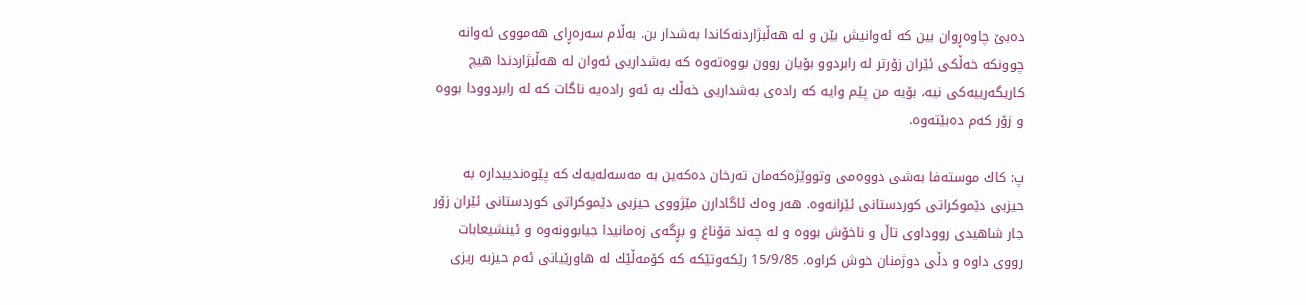ده‌بێ چاوه‌ڕوان بین كه‌ ئه‌وانیش بێن و له‌ هه‌ڵبژاردنه‌كاندا به‌شدار بن. به‌ڵام سه‌ره‌ڕای هه‌مووی ئه‌وانه‌ چوونكه‌ خه‌ڵكی ئێران زۆرتر له‌ رابردوو بۆیان روون بووه‌ته‌وه‌ كه‌ به‌شداریی ئه‌وان له‌ هه‌ڵبژاردندا هیچ كاریگه‌رییه‌كی نیه‌، بۆیه‌ من پێم وایه‌ كه‌ راده‌ی به‌شداریی خه‌ڵك به‌ ئه‌و راده‌یه‌ ناگات كه‌ له‌ رابردوودا بووه‌ و زۆر كه‌م ده‌بێته‌وه‌.

پ: كاك موسته‌فا به‌شی دووه‌می وتووێژه‌كه‌مان ته‌رخان ده‌كه‌ین به‌ مه‌سه‌له‌یه‌ك كه‌ پێوه‌ندییداره‌ به‌ حیزبی دێموكراتی كوردستانی ئێرانه‌وه‌. هه‌ر وه‌ك ئاگادارن مێژووی حیزبی دێموكراتی كوردستانی ئێران زۆر جار شاهیدی رووداوی تاڵ و ناخۆش بووه‌ و له‌ چه‌ند قۆناغ و بڕگه‌ی زه‌مانیدا جیابوونه‌وه‌ و ئینشیعابات رووی‌ داوه‌ و دڵی‌ دوژمنان خوش كراوه‌. 15/9/85 رێكه‌وتێكه‌ كه‌ كۆمه‌ڵێك له‌ هاورێیانی‌ ئه‌م حیزبه‌ ریزی‌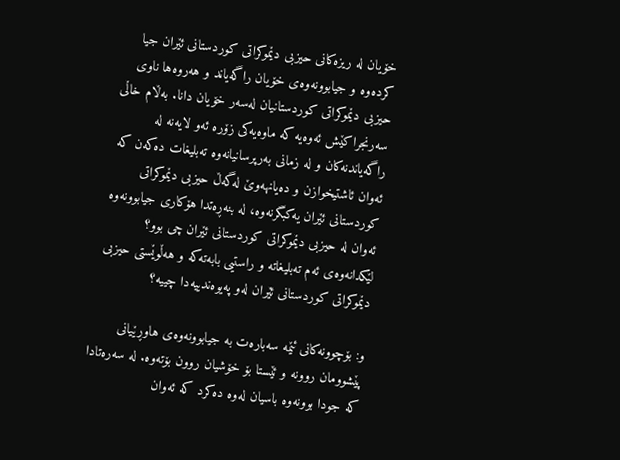خۆیان له‌ ریزه‌كانی‌ حیزبی‌ دێموكراتی‌ كوردستانی‌ ئێران جیا كرده‌وه‌ و جیابوونه‌وه‌ی‌ خۆیان راگه‌یاند و هه‌روه‌ها ناوی‌ حیزبی‌ دێموكراتی‌ كوردستانیان له‌سه‌ر خۆیان دانا. به‌ڵام خاڵی‌ سه‌رنجراكێش ئه‌وه‌یه‌ كه‌ ماوه‌یه‌كی‌ زۆره‌ ئه‌و لایه‌نه‌ له‌ راگه‌یاندنه‌كان و له‌ زمانی‌ به‌رپرسانیانه‌وه‌ ته‌بلیغات ده‌كه‌ن كه‌ ئه‌وان ئاشتیخوازن و ده‌یانهه‌وێ‌ له‌گه‌ڵ‌ حیزبی‌ دێموكراتی‌ كوردستانی‌ ئێران یه‌كبگرنه‌وه‌، له‌ بنه‌ڕه‌تدا هۆكاری‌ جیابوونه‌وه‌ ئه‌وان له‌ حیزبی‌ دێموكراتی‌ كوردستانی‌ ئێران چی‌ بوو؟ لێكدانه‌وه‌ی‌ ئه‌م ته‌بلیغاته‌ و راستیی بابه‌ته‌كه‌ و هه‌ڵوێستی‌ حیزبی‌ دێموكراتی‌ كوردستانی‌ ئێران له‌و په‌یوه‌ندییه‌دا چییه‌؟

و: بۆچوونه‌كانی‌ ئێمه‌ سه‌باره‌ت به‌ جیابوونه‌وه‌ی‌ هاوڕێیانی‌ پێشوومان روونه‌ و ئێستا بۆ خۆشیان روون بۆته‌وه‌. له‌ سه‌ره‌تادا كه‌ جودا بوونه‌وه‌ باسیان له‌وه‌ ده‌كرد كه‌ ئه‌وان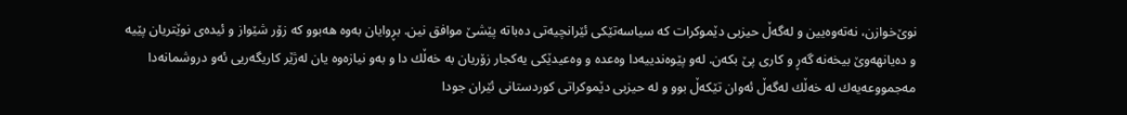نوێ‌خوازن، نه‌ته‌وه‌یین و له‌گه‌ڵ‌ حیزبی‌ دێموكرات كه‌ سیاسه‌تێكی‌ ئێرانچیه‌تی‌ ده‌باته‌ پێشێ‌ موافق نین. بڕوایان به‌وه‌ هه‌بوو كه‌ زۆر شێواز و ئیده‌ی‌ نوێتریان پێیه‌ و ده‌یانهه‌وێ‌ بیخه‌نه‌ گه‌ڕ و كاری‌ پێ‌ بكه‌ن. له‌و پێوه‌ندییه‌دا وه‌عده‌ و وه‌عیدێكی‌ یه‌كجار زۆریان به‌ خه‌ڵك دا و به‌و نیازه‌وه‌ یان له‌ژێر كاریگه‌ریی‌ ئه‌و دروشمانه‌دا مه‌جمووعه‌یه‌ك له‌ خه‌ڵك له‌گه‌ڵ‌ ئه‌وان تێكه‌ڵ بوو و له‌ حیزبی‌ دێموكراتی‌ كوردستانی‌ ئێران جودا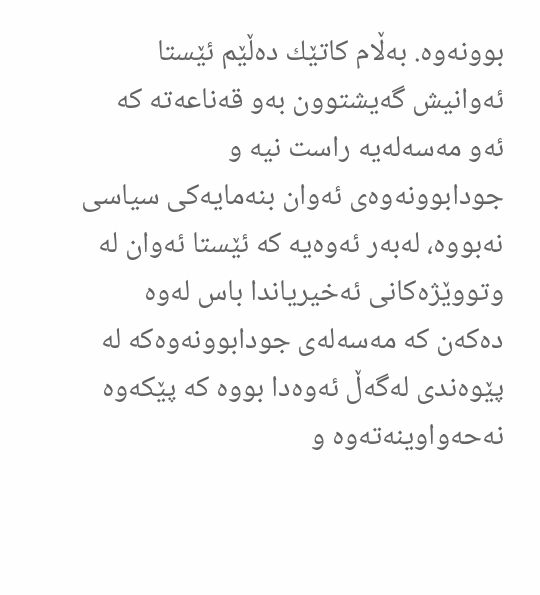بوونه‌وه‌. به‌ڵام كاتێك ده‌ڵێم ئێستا ئه‌وانیش گه‌یشتوون به‌و قه‌ناعه‌ته‌ كه‌ ئه‌و مه‌سه‌له‌یه‌ راست نیه‌ و جودابوونه‌وه‌ی‌ ئه‌وان بنه‌مایه‌كی‌ سیاسی‌ نه‌بووه‌، له‌به‌ر ئه‌وه‌یه‌ كه‌ ئێستا ئه‌وان له‌ وتووێژه‌كانی‌ ئه‌خیریاندا باس له‌وه‌ ده‌كه‌ن كه‌ مه‌سه‌له‌ی‌ جودابوونه‌وه‌كه‌ له‌ پێوه‌ندی‌ له‌گه‌ڵ‌ ئه‌وه‌دا بووه‌ كه‌ پێكه‌وه‌ نه‌حه‌واوینه‌ته‌وه‌ و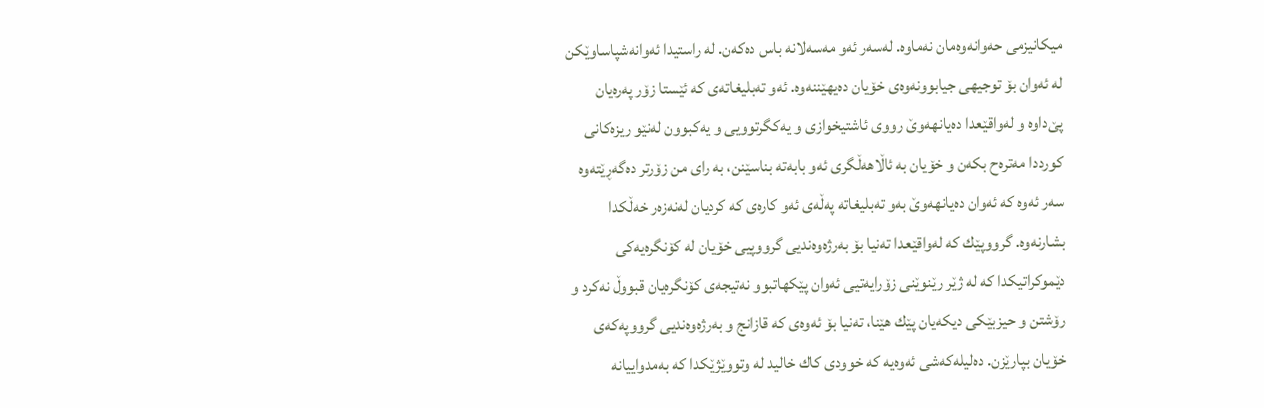میكانیزمی‌ حه‌وانه‌وه‌مان نه‌ماوه‌. له‌سه‌ر ئه‌و مه‌سه‌لانه‌ باس ده‌كه‌ن. له‌ راستیدا ئه‌وانه‌شپاساوێكن له‌ ئه‌وان بۆ توجیهی جیابوونه‌وه‌ی‌ خۆیان ده‌یهێننه‌وه‌. ئه‌و ته‌بلیغاته‌ی‌ كه‌ ئێستا زۆر په‌ره‌یان پێ‌داوه‌ و له‌واقێعدا ده‌یانهه‌وێ‌ رووی‌ ئاشتیخوازی‌ و یه‌كگرتوویی‌ و یه‌كبوون له‌نێو ریزه‌كانی‌ كورددا مه‌تره‌ح بكه‌ن و خۆیان به‌ ئاڵاهه‌ڵگری‌ ئه‌و بابه‌ته‌ بناسێنن، به‌ رای‌ من زۆرتر ده‌گه‌ڕێته‌وه‌ سه‌ر ئه‌وه‌ كه‌ ئه‌وان ده‌یانهه‌وێ‌ به‌و ته‌بلیغاته‌ په‌ڵه‌ی‌ ئه‌و كاره‌ی‌ كه‌ كردیان له‌نه‌زه‌ر خه‌ڵكدا بشارنه‌وه‌. گرووپێك كه‌ له‌واقێعدا ته‌نیا بۆ به‌رژه‌وه‌ندیی‌ گرووپیی‌ خۆیان له‌ كۆنگره‌یه‌كی‌ دێموكراتیكدا كه‌ له‌ ژێر رێنوێنی‌ زۆرایه‌تیی‌ ئه‌وان پێكهاتبوو نه‌تیجه‌ی‌ كۆنگره‌یان قبووڵ‌ نه‌كرد و رۆشتن و حیزبێكی‌ دیكه‌یان پێك هێنا، ته‌نیا بۆ ئه‌وه‌ی‌ كه‌ قازانج و به‌رژه‌وه‌ندیی‌ گرووپه‌كه‌ی‌ خۆیان بپارێزن. ده‌لیله‌كه‌شی‌ ئه‌وه‌یه‌ كه‌ خوودی‌ كاك خالید له‌ وتووێژێكدا كه‌ به‌مدواییانه‌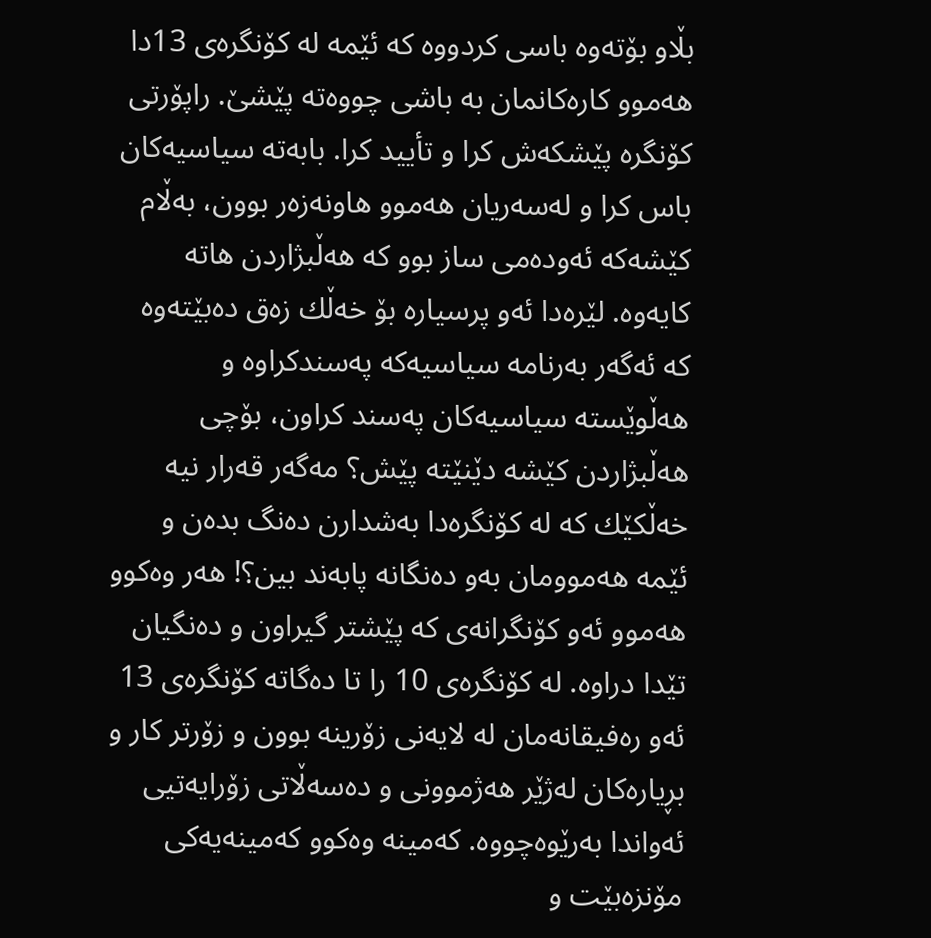بڵاو بۆته‌وه‌ باسی‌ كردووه‌ كه‌ ئێمه‌ له‌ كۆنگره‌ی‌ 13دا هه‌موو كاره‌كانمان به‌ باشی‌ چووه‌ته‌ پێشێ‌. راپۆرتی‌ كۆنگره‌ پێشكه‌ش كرا و تأیید كرا. بابه‌ته‌ سیاسیه‌كان باس كرا و له‌سه‌ریان هه‌موو هاونه‌زه‌ر بوون، به‌ڵام كێشه‌كه‌ ئه‌وده‌می‌ ساز بوو كه‌ هه‌ڵبژاردن هاته‌ كایه‌وه‌. لێره‌دا ئه‌و پرسیاره‌ بۆ خه‌ڵك زه‌ق ده‌بێته‌وه‌ كه‌ ئه‌گه‌ر به‌رنامه‌ سیاسیه‌كه‌ په‌سندكراوه‌ و هه‌ڵوێسته‌ سیاسیه‌كان په‌سند كراون، بۆچی‌ هه‌ڵبژاردن كێشه‌ دێنێته‌ پێش؟ مه‌گه‌ر قه‌رار نیه‌ خه‌ڵكێك كه‌ له‌ كۆنگره‌دا به‌شدارن ده‌نگ بده‌ن و ئێمه‌ هه‌موومان به‌و ده‌نگانه‌ پابه‌ند بین؟! هه‌ر وه‌كوو هه‌موو ئه‌و كۆنگرانه‌ی‌ كه‌ پێشتر گیراون و ده‌نگیان تێدا دراوه‌. له‌ كۆنگره‌ی‌ 10 را تا ده‌گاته‌ كۆنگره‌ی‌ 13 ئه‌و ره‌فیقانه‌مان له‌ لایه‌نی‌ زۆرینه‌ بوون و زۆرتر كار و بڕیاره‌كان له‌ژێر هه‌ژموونی‌ و ده‌سه‌ڵاتی زۆرایه‌تیی‌ ئه‌واندا به‌رێوه‌چووه‌. كه‌مینه‌ وه‌كوو كه‌مینه‌یه‌كی‌ مۆنزه‌بێت و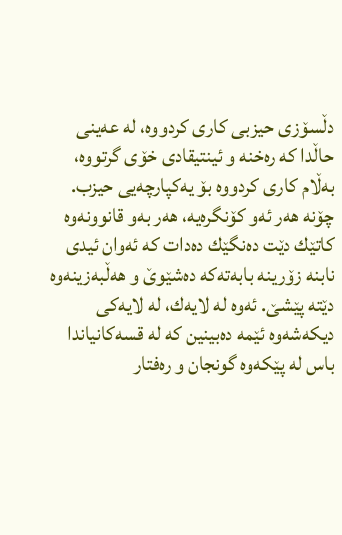دڵسۆزی‌ حیزبی‌ كاری‌ كردووه‌، له‌ عه‌ینی‌ حاڵدا كه‌ ره‌خنه‌ و ئینتیقادی‌ خۆی‌ گرتووه‌، به‌ڵام كاری‌ كردووه‌ بۆ یه‌كپارچه‌یی‌ حیزب. چۆنه‌ هه‌ر ئه‌و كۆنگره‌یه‌، هه‌ر به‌و قانوونه‌وه‌ كاتێك دێت ده‌نگێك ده‌دات كه‌ ئه‌وان ئیدی‌ نابنه‌ زۆرینه‌ بابه‌ته‌كه‌ ده‌شێوێ‌ و هه‌ڵبه‌زینه‌وه‌ دێته‌ پێشێ‌. ئه‌وه‌ له‌ لایه‌ك، له‌ لایه‌كی‌ دیكه‌شه‌وه‌ ئێمه‌ ده‌بینین كه‌ له‌ قسه‌كانیاندا باس له‌ پێكه‌وه‌ گونجان و ره‌فتار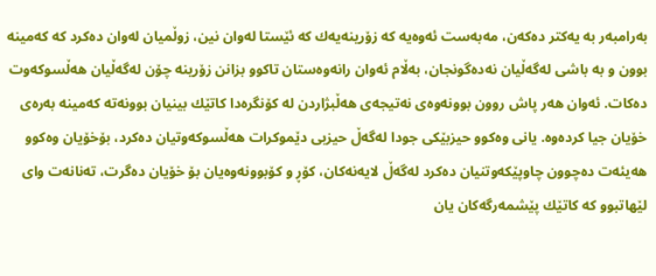به‌رامبه‌ر به‌ یه‌كتر ده‌كه‌ن، مه‌به‌ست ئه‌وه‌یه‌ كه‌ زۆرینه‌یه‌ك كه‌ ئێستا له‌وان نین، زوڵمیان له‌وان ده‌كرد كه‌ كه‌مینه‌ بوون و به‌ باشی‌ له‌گه‌ڵیان نه‌ده‌گونجان، به‌ڵام ئه‌وان رانه‌وه‌ستان تاكوو بزانن زۆرینه‌ چۆن له‌گه‌ڵیان هه‌ڵسوكه‌وت ده‌كات. ئه‌وان هه‌ر پاش روون بوونه‌وه‌ی‌ نه‌تیجه‌ی‌ هه‌ڵبژاردن له‌ كۆنگره‌دا كاتێك بینیان بوونه‌ته‌ كه‌مینه‌ به‌ره‌ی‌ خۆیان جیا كرده‌وه‌. یانی‌ وه‌كوو حیزبێكی‌ جودا له‌گه‌ڵ‌ حیزبی‌ دێموكرات هه‌ڵسوكه‌وتیان ده‌كرد، بۆخۆیان وه‌كوو هه‌یئه‌ت ده‌چوون چاوپێكه‌وتنیان ده‌كرد له‌گه‌ڵ‌ لایه‌نه‌كان، كۆڕ و كۆبوونه‌وه‌یان بۆ خۆیان ده‌گرت، ته‌نانه‌ت وای‌ لێهاتبوو كه‌ كاتێك پێشمه‌رگه‌كان یان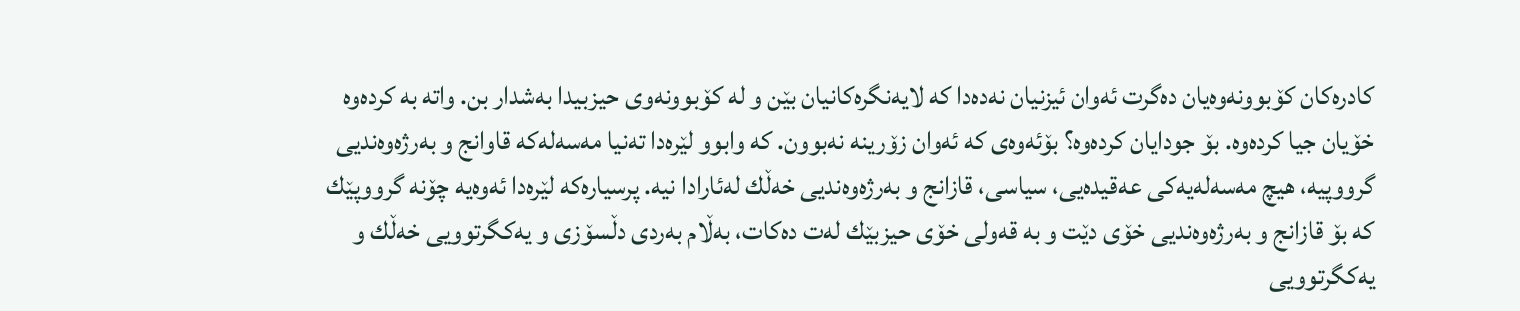كادره‌كان كۆبوونه‌وه‌یان ده‌گرت ئه‌وان ئیزنیان نه‌ده‌دا كه‌ لایه‌نگره‌كانیان بێن و له‌ كۆبوونه‌وی‌ حیزبیدا به‌شدار بن. واته‌ به‌ كرده‌وه‌ خۆیان جیا كرده‌وه‌. بۆ جودایان كرده‌وه‌؟ بۆئه‌وه‌ی‌ كه‌ ئه‌وان زۆرینه‌ نه‌بوون. كه‌ وابوو لێره‌دا ته‌نیا مه‌سه‌له‌كه‌ قاوانج و به‌رژه‌وه‌ندیی‌ گرووپیه‌، هیچ مه‌سه‌له‌یه‌كی‌ عه‌قیده‌یی‌، سیاسی‌، قازانج و به‌رژه‌وه‌ندیی‌ خه‌ڵك له‌ئارادا نیه‌. پرسیاره‌كه‌ لێره‌دا ئه‌وه‌یه‌ چۆنه‌ گرووپێك كه‌ بۆ قازانج و به‌رژه‌وه‌ندیی‌ خۆی‌ دێت و به‌ قه‌ولی‌ خۆی‌ حیزبێك له‌ت ده‌كات، به‌ڵام به‌ردی‌ دڵسۆزی‌ و یه‌كگرتوویی‌ خه‌ڵك و یه‌كگرتوویی‌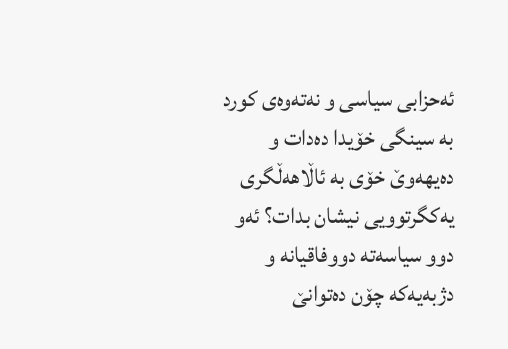ئه‌حزابی‌ سیاسی‌ و نه‌ته‌وه‌ی‌ كورد به‌ سینگی‌ خۆیدا ده‌دات و ده‌یهه‌وێ‌ خۆی‌ به‌ ئاڵاهه‌ڵگری‌ یه‌كگرتوویی‌ نیشان بدات؟ ئه‌و دوو سیاسه‌ته‌ دووفاقیانه‌ و دژبه‌یه‌كه‌ چۆن ده‌توانێ‌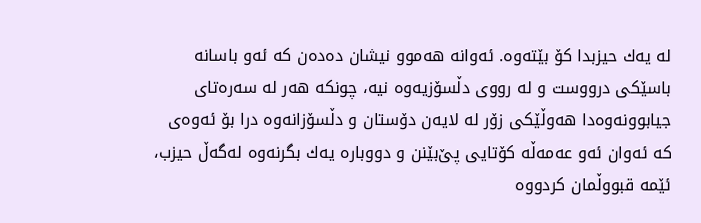له‌ یه‌ك حیزبدا كۆ بێته‌وه‌. ئه‌وانه‌ هه‌موو نیشان ده‌ده‌ن كه‌ ئه‌و باسانه‌ باسێكی‌ درووست و له‌ رووی‌ دڵسۆزیه‌وه‌ نیه‌، چونكه‌ هه‌ر له‌ سه‌ره‌تای‌ جیابوونه‌وه‌دا هه‌وڵێكی‌ زۆر له‌ لایه‌ن دۆستان و دڵسۆزانه‌وه‌ درا بۆ ئه‌وه‌ی‌ كه‌ ئه‌وان ئه‌و عه‌مه‌ڵه‌ كۆتایی‌ پێ‌بێنن و دووباره‌ یه‌ك بگرنه‌وه‌ له‌گه‌ڵ‌ حیزب، ئێمه‌ قبووڵمان كردووه‌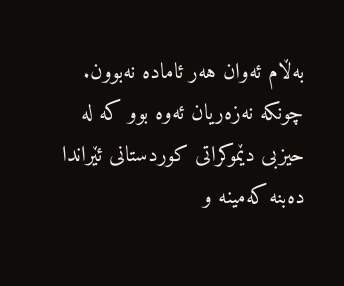به‌ڵام ئه‌وان هه‌ر ئاماده‌ نه‌بوون. چونكه‌ نه‌زه‌ریان ئه‌وه‌ بوو كه‌ له‌ حیزبی‌ دێموكراتی‌ كوردستانی‌ ئێراندا ده‌بنه‌ كه‌مینه‌ و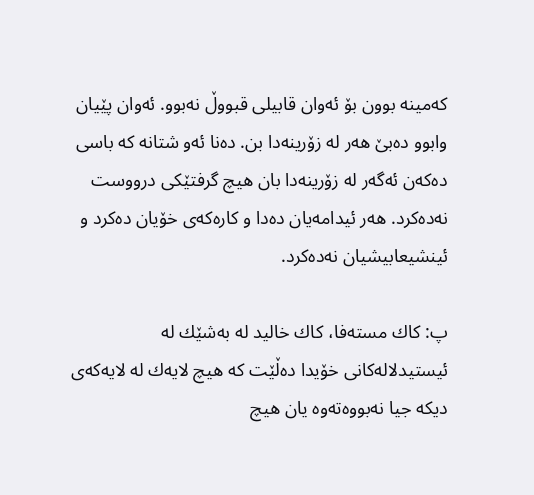كه‌مینه‌ بوون بۆ ئه‌وان قابیلی قبووڵ‌ نه‌بوو. ئه‌وان پێیان وابوو ده‌بێ‌ هه‌ر له‌ زۆرینه‌دا بن. ده‌نا ئه‌و شتانه‌ كه‌ باسی‌ ده‌كه‌ن ئه‌گه‌ر له‌ زۆرینه‌دا بان هیچ گرفتێكی‌ درووست نه‌ده‌كرد. هه‌ر ئیدامه‌یان ده‌دا و كاره‌كه‌ی‌ خۆیان ده‌كرد و ئینشیعابیشیان نه‌ده‌كرد.

پ: كاك مسته‌فا، كاك خالید له‌ به‌شێك له‌ ئیستیدلاله‌كانی‌ خۆیدا ده‌ڵێت كه‌ هیچ لایه‌ك له‌ لایه‌كه‌ی‌ دیكه‌ جیا نه‌بووه‌ته‌وه‌ یان هیچ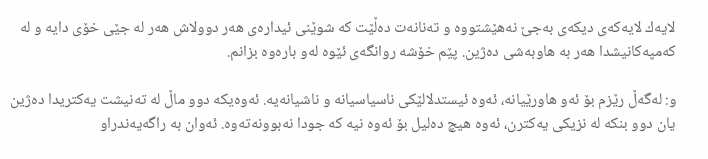لایه‌ك لایه‌كه‌ی‌ دیكه‌ی‌ به‌جێ‌ نه‌هێشتووه‌ و ته‌نانه‌ت ده‌ڵێت كه‌ شوێنی‌ ئیداره‌ی‌ هه‌ر دوولاش هه‌ر له‌ جێی‌ خۆی‌ دایه‌ و له‌ كه‌مپه‌كانیشدا هه‌ر به‌ هاوبه‌شی‌ ده‌ژین. پێم خۆشه‌ روانگه‌ی‌ ئێوه‌ له‌و باره‌وه‌ بزانم.

و: له‌گه‌ڵ‌ رێزم بۆ ئه‌و هاورێیانه‌، ئه‌وه‌ ئیستدلالێكی‌ ناسیاسیانه‌ و ناشیانه‌یه‌. ئه‌وه‌یكه‌ دوو ماڵ‌ له‌ ته‌نیشت یه‌كتریدا ده‌ژین یان دوو بنكه‌ له‌ نزیكی‌ یه‌كترن، ئه‌وه‌ هیچ ده‌لیل بۆ ئه‌وه‌ نیه‌ كه‌ جودا نه‌بوونه‌ته‌وه‌. ئه‌وان به‌ راگه‌یه‌ندراو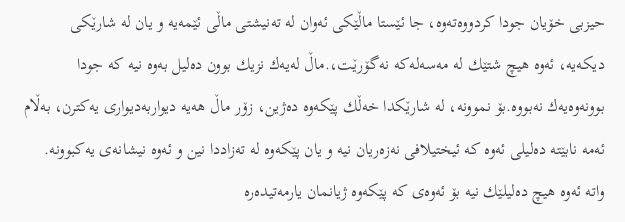حیزبی‌ خۆیان جودا كردووه‌ته‌وه‌، جا ئێستا ماڵێكی‌ ئه‌وان له‌ ته‌نیشتی‌ ماڵی‌ ئێمه‌یه‌ و یان له‌ شارێكی‌ دیكه‌یه‌، ئه‌وه‌ هیچ شتێك له‌ مه‌سه‌له‌كه‌ نه‌گۆرێت،.ماڵ‌ له‌یه‌ك نزیك بوون ده‌لیل به‌وه‌ نیه‌ كه‌ جودا بوونه‌وه‌یه‌ك نه‌بووه‌.بۆ نموونه‌، له‌ شارێكدا خه‌ڵك پێكه‌وه‌ ده‌ژین، زۆر ماڵ‌ هه‌یه‌ دیواربه‌دیواری‌ یه‌كترن، به‌ڵام ئه‌مه‌ نابێته‌ ده‌لیلی‌ ئه‌وه‌ كه‌ ئیختیلافی‌ نه‌زه‌ریان نیه‌ و یان پێكه‌وه‌ له‌ ته‌زاددا نین و ئه‌وه‌ نیشانه‌ی‌ یه‌كبوونه‌. واته‌ ئه‌وه‌ هیچ ده‌لیلێك نیه‌ بۆ ئه‌وه‌ی‌ كه‌ پێكه‌وه‌ ژیانمان یارمه‌تیده‌ره‌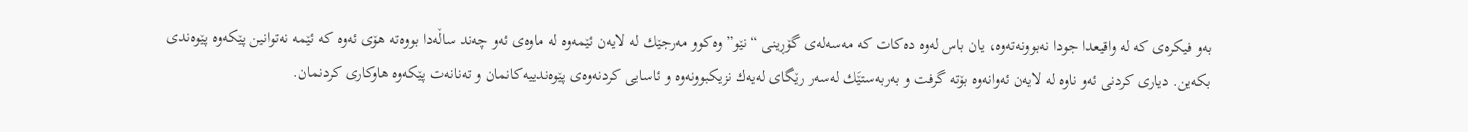به‌و فیكره‌ی‌ كه‌ له‌ واقیعدا جودا نه‌بوونه‌ته‌وه‌، یان باس له‌وه‌ ده‌كات كه‌ مه‌سه‌له‌ی‌ گۆڕینی‌ “نێو” وه‌كوو مه‌رجێك له‌ لایه‌ن ئێمه‌وه‌ له‌ ماوه‌ی‌ ئه‌و چه‌ند ساڵه‌دا بووه‌ته‌ هۆی‌ ئه‌وه‌ كه‌ ئێمه‌ نه‌توانین پێكه‌وه‌ پێوه‌ندی‌ بكه‌ین. دیاری‌ كردنی‌ ئه‌و ناوه‌ له‌ لایه‌ن ئه‌وانه‌وه‌ بۆته‌ گرفت و به‌ربه‌ستێَك له‌سه‌ر رێگای‌ له‌یه‌ك نزیكبوونه‌وه‌ و ئاسایی‌ كردنه‌وه‌ی‌ پێوه‌ندییه‌كانمان و ته‌نانه‌ت پێكه‌وه‌ هاوكاری‌ كردنمان.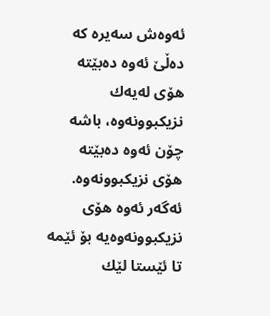ئه‌وه‌ش سه‌یره‌ كه‌ ده‌ڵێ‌ ئه‌وه‌ ده‌بێته‌ هۆی‌ له‌یه‌ك نزیكبوونه‌وه‌، باشه‌ چۆن ئه‌وه‌ ده‌بێته‌ هۆی‌ نزیكبوونه‌وه‌. ئه‌گه‌ر ئه‌وه‌ هۆی‌ نزیكبوونه‌وه‌یه‌ بۆ ئێمه‌ تا ئێستا لێك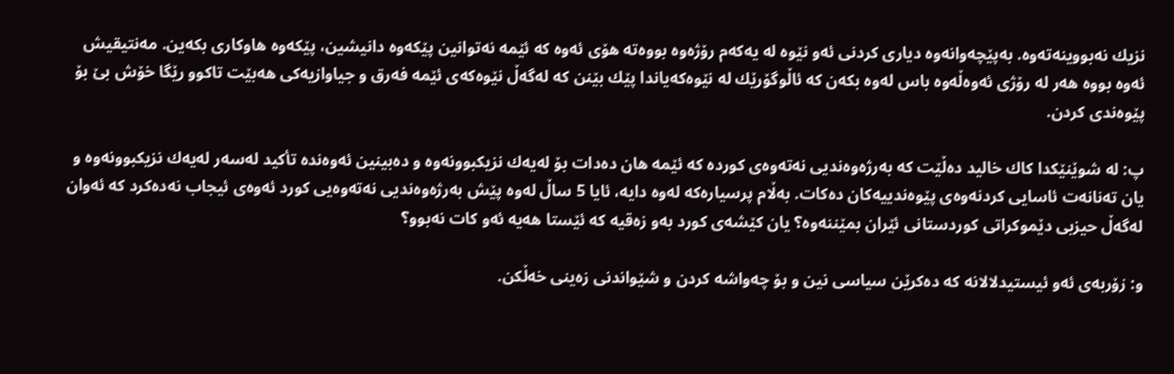نزیك نه‌بووینه‌ته‌وه‌. به‌پێچه‌وانه‌وه‌ دیاری‌ كردنی‌ ئه‌و نێوه‌ له‌ یه‌كه‌م رۆژه‌وه‌ بووه‌ته‌ هۆی‌ ئه‌وه‌ كه‌ ئێمه‌ نه‌توانین پێكه‌وه‌ دانیشین، پێكه‌وه‌ هاوكاری‌ بكه‌ین. مه‌نتیقیش ئه‌وه‌ بووه‌ هه‌ر له‌ رۆژی‌ ئه‌وه‌ڵه‌وه‌ باس له‌وه‌ بكه‌ن كه‌ ئاڵوگۆرێك له‌ نێوه‌كه‌یاندا پێك بێنن كه‌ له‌گه‌ڵ‌ نێوه‌كه‌ی‌ ئێمه‌ فه‌رق و جیاوازیه‌كی‌ هه‌بێت تاكوو رێگا خۆش بێ‌ بۆ پێوه‌ندی‌ كردن.

پ: له‌ شوێنێكدا كاك خالید ده‌ڵێت كه‌ به‌رژه‌وه‌ندیی‌ نه‌ته‌وه‌ی‌ كورده‌ كه‌ ئێمه‌ هان ده‌دات بۆ له‌یه‌ك نزیكبوونه‌وه‌ و ده‌بینین ئه‌وه‌نده‌ تأكید له‌سه‌ر له‌یه‌ك نزیكبوونه‌وه‌ و یان ته‌نانه‌ت ئاسایی‌ كردنه‌وه‌ی‌ پێوه‌ندییه‌كان ده‌كات. به‌ڵام پرسیاره‌كه‌ له‌وه‌ دایه‌، ئایا 5 ساڵ‌ له‌وه‌ پێش به‌رژه‌وه‌ندیی‌ نه‌ته‌وه‌یی‌ كورد ئه‌وه‌ی‌ ئیجاب نه‌ده‌كرد كه‌ ئه‌وان له‌گه‌ڵ‌ حیزبی‌ دێموكراتی‌ كوردستانی‌ ئێران بمێننه‌وه‌؟ یان كێشه‌ی‌ كورد به‌و زه‌قیه‌ كه‌ ئێستا هه‌یه‌ ئه‌و كات نه‌بوو؟

و: زۆربه‌ی‌ ئه‌و ئیستیدلالانه‌ كه‌ ده‌كرێن سیاسی‌ نین و بۆ چه‌واشه‌ كردن و شێواندنی‌ زه‌ینی‌ خه‌ڵكن.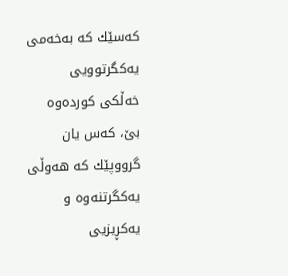كه‌سێك كه‌ به‌خه‌می‌ یه‌كگرتوویی‌ خه‌ڵكی‌ كورده‌وه‌ بێ‌، كه‌س یان گرووپێك كه‌ هه‌وڵی‌ یه‌كگرتنه‌وه‌ و یه‌كڕیزیی‌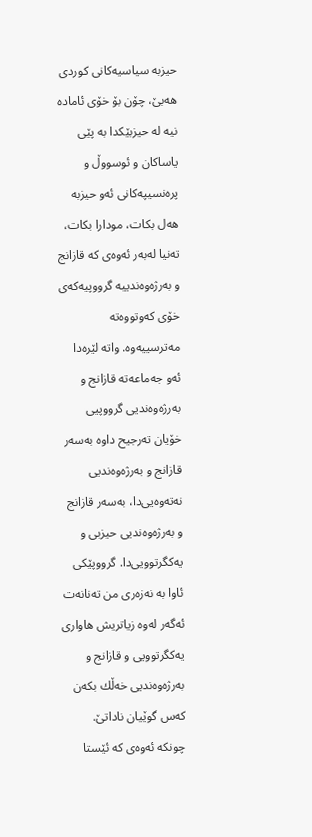حیزبه‌ سیاسیه‌كانی‌ كوردی‌ هه‌بێ‌، چۆن بۆ خۆی‌ ئاماده‌ نیه‌ له‌ حیزبێكدا به‌ پێی‌ یاساكان و ئوسووڵ‌ و پره‌نسیپه‌كانی‌ ئه‌و حیزبه‌ هه‌ل بكات، مودارا بكات، ته‌نیا له‌به‌ر ئه‌وه‌ی‌ كه‌ قازانج و به‌رژه‌وه‌ندییه‌ گرووپیه‌كه‌ی‌ خۆی‌ كه‌وتووه‌ته‌ مه‌ترسییه‌وه‌. واته‌ لێره‌دا ئه‌و جه‌ماعه‌ته‌ قازانج و به‌رژه‌وه‌ندیی‌ گرووپیی‌ خۆیان ته‌رجیح داوه‌ به‌سه‌ر قازانج و به‌رژه‌وه‌ندیی‌ نه‌ته‌وه‌یی‌دا، به‌سه‌ر قازانج و به‌رژه‌وه‌ندیی‌ حیزبی‌ و یه‌كگرتوویی‌دا. گرووپێكی‌ ئاوا به‌ نه‌زه‌ری‌ من ته‌نانه‌ت ئه‌گه‌ر له‌وه‌ زیاتریش هاواری‌ یه‌كگرتوویی‌ و قازانج و به‌رژه‌وه‌ندیی‌ خه‌ڵك بكه‌ن كه‌س گوێیان ناداتێ‌. چونكه‌ ئه‌وه‌ی‌ كه‌ ئێستا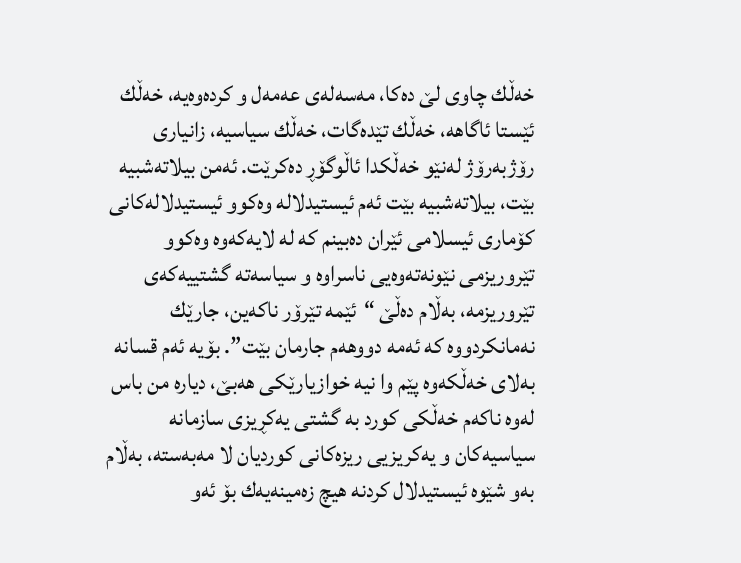خه‌ڵك چاوی‌ لێ ده‌كا، مه‌سه‌له‌ی‌ عه‌مه‌ل و كرده‌وه‌یه‌، خه‌ڵك ئێستا ئاگاهه‌، خه‌ڵك تێده‌گات، خه‌ڵك سیاسیه‌، زانیاری‌ رۆژبه‌رۆژ له‌نێو خه‌ڵكدا ئاڵوگۆڕ ده‌كرێت. ئه‌من بیلاته‌شبیه‌ بێت، بیلاته‌شبیه‌ بێت ئه‌م ئیستیدلاله‌ وه‌كوو ئیستیدلاله‌كانی‌ كۆماری‌ ئیسلامی‌ ئێران ده‌بینم كه‌ له‌ لایه‌كه‌وه‌ وه‌كوو تێروریزمی‌ نێونه‌ته‌وه‌یی‌ ناسراوه‌ و سیاسه‌ته‌ گشتییه‌كه‌ی‌ تێروریزمه‌، به‌ڵام ده‌ڵێ‌ “ئێمه‌ تێرۆر ناكه‌ین، جارێك نه‌مانكردووه‌ كه‌ ئه‌مه‌ دووهه‌م جارمان بێت”. بۆیه‌ ئه‌م قسانه‌ به‌لای‌ خه‌ڵكه‌وه‌ پێم وا نیه‌ خوازیارێكی‌ هه‌بێ‌، دیاره‌ من باس له‌وه‌ ناكه‌م خه‌ڵكی‌ كورد به‌ گشتی‌ یه‌كڕیزی سازمانه‌ سیاسیه‌كان و یه‌كریزیی‌ ریزه‌كانی‌ كوردیان لا مه‌به‌سته‌، به‌ڵام به‌و شێوه‌ ئیستیدلال كردنه‌ هیچ زه‌مینه‌یه‌ك بۆ ئه‌و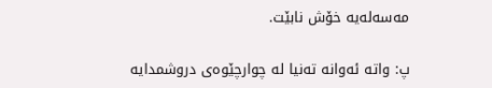مه‌سه‌له‌یه‌ خۆش نابێت.

پ: واته‌ ئه‌وانه‌ ته‌نیا له‌ چوارچێوه‌ی‌ دروشمدایه‌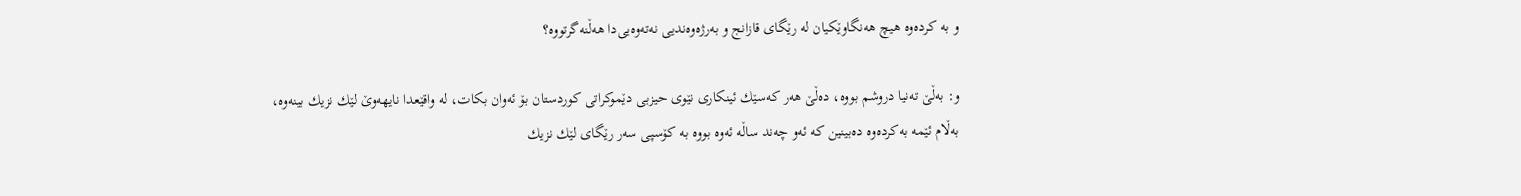و به‌ كرده‌وه‌ هیچ هه‌نگاوێكیان له‌ رێگای‌ قازانج و به‌رژه‌وه‌ندیی‌ نه‌ته‌وه‌یی‌دا هه‌ڵنه‌گرتووه‌؟

و: به‌ڵێ‌ ته‌نیا دروشم بووه‌، ده‌ڵێ‌ هه‌ر كه‌سێك ئینكاری‌ نێوی‌ حیزبی‌ دێموكراتی‌ كوردستان بۆ ئه‌وان بكات، له‌ واقێعدا نایهه‌وێ‌ لێك نزیك بینه‌وه‌، به‌ڵام ئێمه‌ به‌كرده‌وه‌ ده‌بینین كه‌ ئه‌و چه‌ند ساڵه‌ ئه‌وه‌ بووه‌ به‌ كۆسپی‌ سه‌ر رێگای‌ لێك نزیك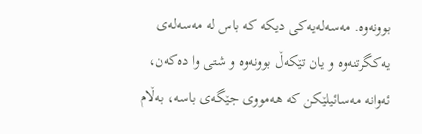بوونه‌وه‌. مه‌سه‌له‌یه‌كی‌ دیكه‌ كه‌ باس له‌ مه‌سه‌له‌ی‌ یه‌كگرتنه‌وه‌ و یان تێكه‌ڵ‌ بوونه‌وه‌ و شتی‌ وا ده‌كه‌ن، ئه‌وانه‌ مه‌سائیلێكن كه‌ هه‌مووی‌ جێگه‌ی‌ باسه‌، به‌ڵام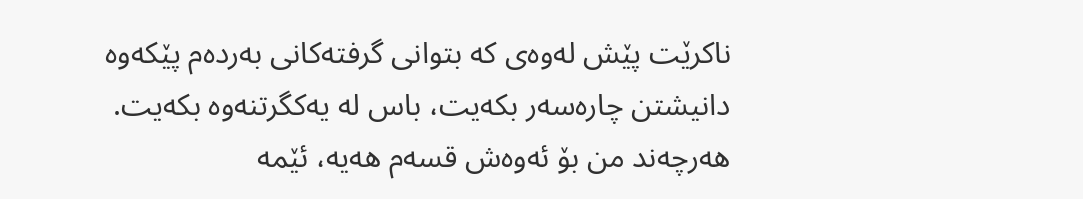ناكرێت پێش له‌وه‌ی‌ كه‌ بتوانی‌ گرفته‌كانی‌ به‌رده‌م پێكه‌وه‌ دانیشتن چاره‌سه‌ر بكه‌یت، باس له‌ یه‌كگرتنه‌وه‌ بكه‌یت. هه‌رچه‌ند من بۆ ئه‌وه‌ش قسه‌م هه‌یه‌، ئێمه‌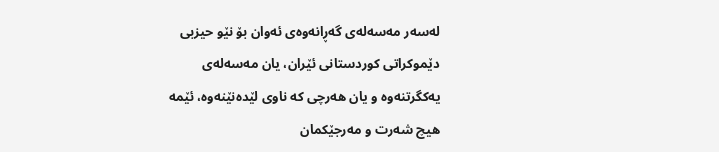له‌سه‌ر مه‌سه‌له‌ی‌ گه‌ڕانه‌وه‌ی‌ ئه‌وان بۆ نێو حیزبی‌ دێموكراتی‌ كوردستانی‌ ئێران، یان مه‌سه‌له‌ی‌ یه‌كگرتنه‌وه‌ و یان هه‌رچی‌ كه‌ ناوی‌ لێده‌نێنه‌وه‌، ئێمه‌ هیچ شه‌رت و مه‌رجێكمان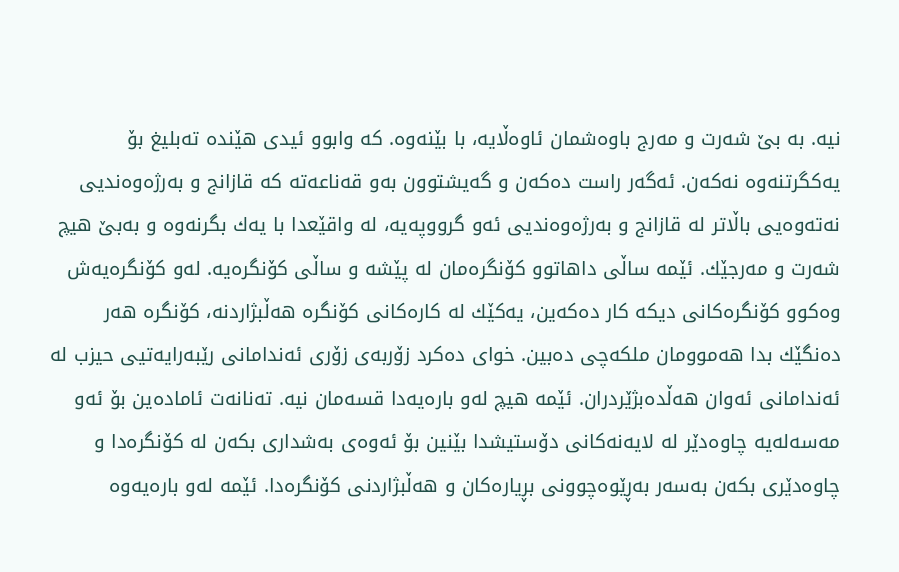نیه‌. به‌ بێ‌ شه‌رت و مه‌رج باوه‌شمان ئاوه‌ڵایه‌، با بێنه‌وه‌. كه‌ وابوو ئیدی‌ هێنده‌ ته‌بلیغ بۆ یه‌كگرتنه‌وه‌ نه‌كه‌ن. ئه‌گه‌ر راست ده‌كه‌ن و گه‌یشتوون به‌و قه‌ناعه‌ته‌ كه‌ قازانج و به‌رژه‌وه‌ندیی‌ نه‌ته‌وه‌یی‌ باڵاتر له‌ قازانج و به‌رژه‌وه‌ندیی‌ ئه‌و گرووپه‌یه‌، له‌ واقێعدا با یه‌ك بگرنه‌وه‌ و به‌بێ‌ هیچ شه‌رت و مه‌رجێك. ئێمه‌ ساڵی‌ داهاتوو كۆنگره‌مان له‌ پێشه‌ و ساڵی‌ كۆنگره‌یه‌. له‌و كۆنگره‌یه‌ش وه‌كوو كۆنگره‌كانی‌ دیكه‌ كار ده‌كه‌ین، یه‌كێك له‌ كاره‌كانی‌ كۆنگره‌ هه‌ڵبژاردنه‌، كۆنگره‌ هه‌ر ده‌نگێك بدا هه‌موومان ملكه‌چی‌ ده‌بین. خوای‌ ده‌كرد زۆربه‌ی‌ زۆری‌ ئه‌ندامانی‌ رێبه‌رایه‌تیی‌ حیزب له‌ ئه‌ندامانی‌ ئه‌وان هه‌ڵده‌بژێردران. ئێمه‌ هیچ له‌و باره‌یه‌دا قسه‌مان نیه‌. ته‌نانه‌ت ئاماده‌ین بۆ ئه‌و مه‌سه‌له‌یه‌ چاوه‌دێر له‌ لایه‌نه‌كانی‌ دۆستیشدا بێنین بۆ ئه‌وه‌ی‌ به‌شداری‌ بكه‌ن له‌ كۆنگره‌دا و چاوه‌دێری‌ بكه‌ن به‌سه‌ر به‌ڕێوه‌چوونی‌ بڕیاره‌كان و هه‌ڵبژاردنی‌ كۆنگره‌دا. ئێمه‌ له‌و باره‌یه‌وه‌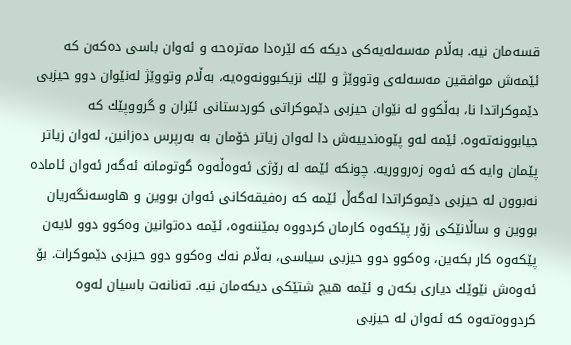قسه‌مان نیه‌. به‌ڵام مه‌سه‌له‌یه‌كی‌ دیكه‌ كه‌ لێره‌دا مه‌تره‌حه‌ و ئه‌وان باسی‌ ده‌كه‌ن كه‌ ئێمه‌ش موافقین مه‌سه‌له‌ی‌ وتووێژ و لێك نزیكبوونه‌وه‌یه‌، به‌ڵام وتووێژ له‌نێوان دوو حیزبی‌ دێموكراتدا نا، به‌ڵكوو له‌ نێوان حیزبی‌ دێموكراتی‌ كوردستانی‌ ئێران و گرووپێك كه‌ جیابوونه‌ته‌وه‌. ئێمه‌ له‌و پێوه‌ندییه‌ش دا له‌وان زیاتر خۆمان به‌ به‌رپرس ده‌زانین، له‌وان زیاتر پێمان وایه‌ كه‌ ئه‌وه‌ زه‌رووریه‌. چونكه‌ ئێمه‌ له‌ رۆژی‌ ئه‌وه‌ڵه‌وه‌ گوتومانه‌ ئه‌گه‌ر ئه‌وان ئاماده‌ نه‌بوون له‌ حیزبی‌ دێموكراتدا له‌گه‌ڵ‌ ئێمه‌ كه‌ ره‌فیقه‌كانی‌ ئه‌وان بووین و هاوسه‌نگه‌ریان بووین و ساڵانێكی‌ زۆر پێكه‌وه‌ كارمان كردووه‌ بمێننه‌وه‌، ئێمه‌ ده‌توانین وه‌كوو دوو لایه‌ن پێكه‌وه‌ كار بكه‌ین، وه‌كوو دوو حیزبی‌ سیاسی‌، به‌ڵام نه‌ك وه‌كوو دوو حیزبی‌ دێموكرات. بۆ ئه‌وه‌ش نێوێك دیاری‌ بكه‌ن و ئێمه‌ هیچ شتێكی‌ دیكه‌مان نیه‌. ته‌نانه‌ت باسیان له‌وه‌ كردووه‌ته‌وه‌ كه‌ ئه‌وان له‌ حیزبی‌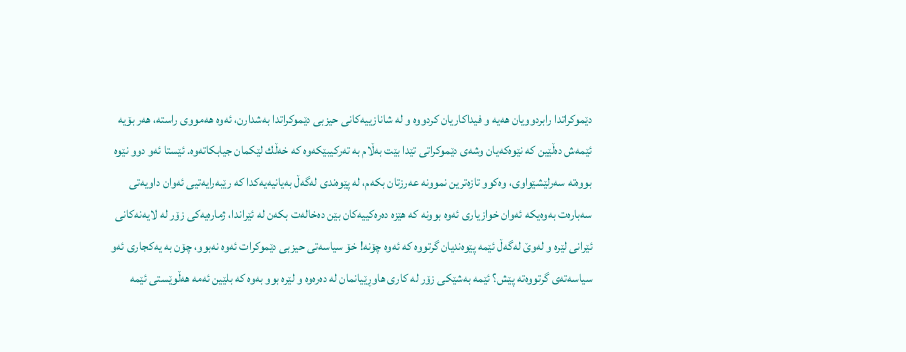دێموكراتدا رابردوویان هه‌یه‌ و فیداكاریان كردووه‌ و له‌ شانازییه‌كانی‌ حیزبی‌ دێموكراتدا به‌شدارن، ئه‌وه‌ هه‌مووی‌ راسته‌، هه‌ر بۆیه‌ ئێمه‌ش ده‌ڵێین كه‌ نێوه‌كه‌یان وشه‌ی‌ دێموكراتی‌ تێدا بێت به‌ڵام به‌ ته‌ركیبێكه‌وه‌ كه‌ خه‌ڵك لێكمان جیابكاته‌وه‌. ئێستا ئه‌و دوو نێوه‌ بووه‌ته‌ سه‌رلێشێواوی‌، وه‌كوو تازه‌ترین نموونه‌ عه‌رزتان بكه‌م، له‌ پێوه‌ندی‌ له‌گه‌ڵ‌ به‌یانیه‌یه‌كدا كه‌ رێبه‌رایه‌تیی‌ ئه‌وان داویه‌تی‌ سه‌باره‌ت به‌وه‌یكه‌ ئه‌وان خوازیاری‌ ئه‌وه‌ بوونه‌ كه‌ هێزه‌ ده‌ره‌كییه‌كان بێن ده‌خاله‌ت بكه‌ن له‌ ئێراندا، ژماره‌یه‌كی‌ زۆر له‌ لایه‌نه‌كانی‌ ئێرانی‌ لێره‌ و له‌وێ‌ له‌گه‌ڵ‌ ئێمه‌ پێوه‌ندیان گرتووه‌ كه‌ ئه‌وه‌ چۆنه‌! خۆ سیاسه‌تی‌ حیزبی‌ دێموكرات ئه‌وه‌ نه‌بوو، چۆن به‌ یه‌كجاری‌ ئه‌و سیاسه‌ته‌ی‌ گرتووه‌ته‌ پێش؟ ئێمه‌ به‌شێكی‌ زۆر له‌ كاری‌ هاوڕێیانمان له‌ ده‌ره‌وه‌ و لێره‌ بوو به‌وه‌ كه‌ بلێین ئه‌مه‌ هه‌ڵوێستی‌ ئێمه‌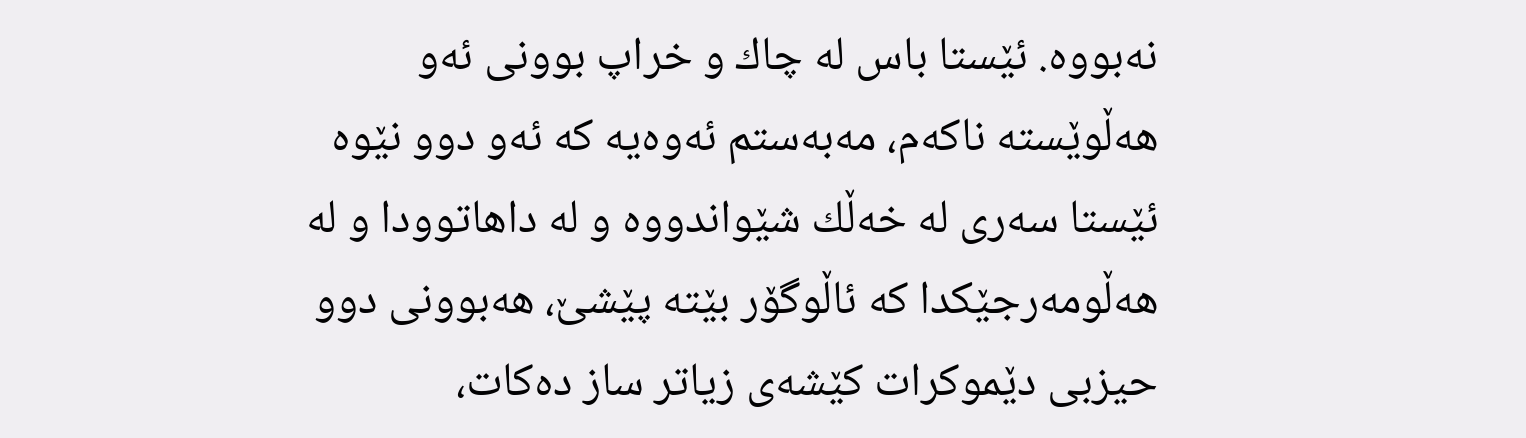نه‌بووه‌. ئێستا باس له‌ چاك و خراپ بوونی‌ ئه‌و هه‌ڵوێسته‌ ناكه‌م، مه‌به‌ستم ئه‌وه‌یه‌ كه‌ ئه‌و دوو نێوه‌ ئێستا سه‌ری‌ له‌ خه‌ڵك شێواندووه‌ و له‌ داهاتوودا و له‌ هه‌ڵومه‌رجێكدا كه‌ ئاڵوگۆر بێته‌ پێشێ‌، هه‌بوونی‌ دوو حیزبی‌ دێموكرات كێشه‌ی‌ زیاتر ساز ده‌كات،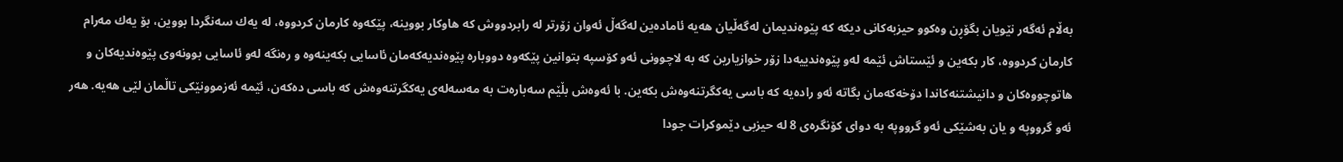به‌ڵام ئه‌گه‌ر نێویان بگۆڕن وه‌كوو حیزبه‌كانی‌ دیكه‌ كه‌ پێوه‌ندیمان له‌گه‌ڵیان هه‌یه‌ ئاماده‌ین له‌گه‌ڵ‌ ئه‌وان زۆرتر له‌ رابردووش كه‌ هاوكار بووینه‌، پێكه‌وه‌ كارمان كردووه‌، له‌ یه‌ك سه‌نگردا بووین، بۆ یه‌ك مه‌رام كارمان كردووه‌، كار بكه‌ین و ئێستاش ئێمه‌ له‌و پێوه‌ندییه‌دا زۆر خوازیارین كه‌ به‌ لاچوونی‌ ئه‌و كۆسپه‌ بتوانین پێكه‌وه‌ دووباره‌ پێوه‌ندیه‌كه‌مان ئاسایی بكه‌ینه‌وه‌ و ره‌نگه‌ له‌و ئاسایی‌ بوونه‌وی‌ پێوه‌ندیه‌كان و هاتوچووه‌كان و دانیشتنه‌كاندا دۆخه‌كه‌مان بگاته‌ ئه‌و راده‌یه‌ كه‌ باسی‌ یه‌كگرتنه‌وه‌ش بكه‌ین. با ئه‌وه‌ش بڵێم سه‌باره‌ت به‌ مه‌سه‌له‌ی‌ یه‌كگرتنه‌وه‌ش كه‌ باسی‌ ده‌كه‌ن، ئێمه‌ ئه‌زموونێكی‌ تاڵمان لێی‌ هه‌یه‌. هه‌ر ئه‌و گرووپه‌ و یان به‌شێكی‌ ئه‌و گرووپه‌ به‌ دوای‌ كۆنگره‌ی‌ 8 له‌ حیزبی‌ دێموكرات جودا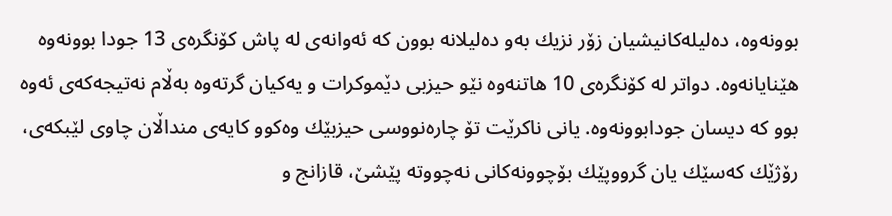بوونه‌وه‌، ده‌لیله‌كانیشیان زۆر نزیك به‌و ده‌لیلانه‌ بوون كه‌ ئه‌وانه‌ی‌ له‌ پاش كۆنگره‌ی‌ 13 جودا بوونه‌وه‌ هێنایانه‌وه‌. دواتر له‌ كۆنگره‌ی‌ 10 هاتنه‌وه‌ نێو حیزبی‌ دێموكرات و یه‌كیان گرته‌وه‌ به‌ڵام نه‌تیجه‌كه‌ی‌ ئه‌وه‌ بوو كه‌ دیسان جودابوونه‌وه‌. یانی‌ ناكرێت تۆ چاره‌نووسی‌ حیزبێك وه‌كوو كایه‌ی‌ منداڵان چاوی‌ لێبكه‌ی‌، رۆژێك كه‌سێك یان گرووپێك بۆچوونه‌كانی‌ نه‌چووته‌ پێشێ‌، قازانج و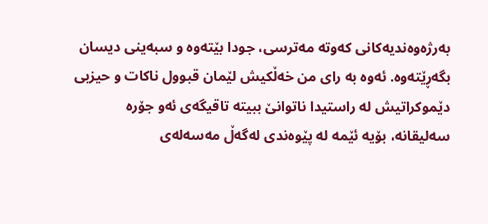به‌رژه‌وه‌ندیه‌كانی‌ كه‌وته‌ مه‌ترسی‌، جودا بێته‌وه‌ و سبه‌ینی‌ دیسان بگه‌ڕێته‌وه‌. ئه‌وه‌ به‌ رای‌ من خه‌ڵكیش لێمان قبوول ناكات و حیزبی‌ دێموكراتیش له‌ راستیدا ناتوانێ‌ ببیته‌ تاقیگه‌ی‌ ئه‌و جۆره‌ سه‌لیقانه‌، بۆیه‌ ئێمه‌ له‌ پێوه‌ندی‌ له‌گه‌ڵ‌ مه‌سه‌له‌ی‌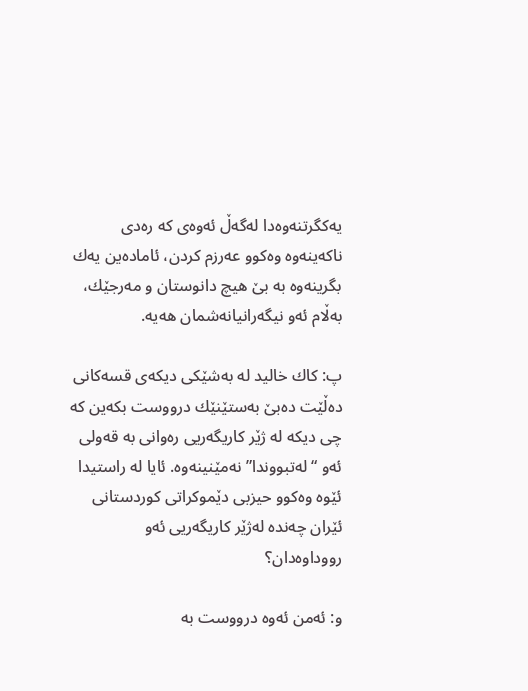یه‌كگرتنه‌وه‌دا له‌گه‌ڵ‌ ئه‌وه‌ی‌ كه‌ ره‌دی‌ ناكه‌ینه‌وه‌ وه‌كوو عه‌رزم كردن، ئاماده‌ین یه‌ك بگرینه‌وه‌ به‌ بێ‌ هیچ دانوستان و مه‌رجێك، به‌ڵام ئه‌و نیگه‌رانیانه‌شمان هه‌یه‌.

پ: كاك خالید له‌ به‌شێكی‌ دیكه‌ی‌ قسه‌كانی‌ ده‌ڵێت ده‌بێ‌ به‌ستێنێك درووست بكه‌ین كه‌ چی‌ دیكه‌ له‌ ژێر كاریگه‌ریی‌ ره‌وانی‌ به‌ قه‌ولی‌ ئه‌و “له‌تبووندا” نه‌مێنینه‌وه‌. ئایا له‌ راستیدا ئێوه‌ وه‌كوو حیزبی‌ دێموكراتی‌ كوردستانی‌ ئێران چه‌نده‌ له‌ژێر كاریگه‌ریی‌ ئه‌و رووداوه‌دان؟

و: ئه‌من ئه‌وه‌ درووست به‌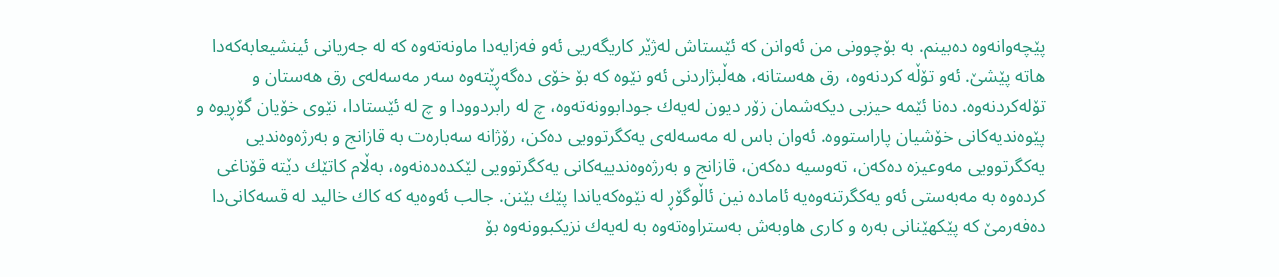پێچه‌وانه‌وه‌ ده‌بینم. به‌ بۆچوونی‌ من ئه‌وانن كه‌ ئێستاش له‌ژێر كاریگه‌ریی‌ ئه‌و فه‌زایه‌دا ماونه‌ته‌وه‌ كه‌ له‌ جه‌ریانی‌ ئینشیعابه‌كه‌دا هاته‌ پێشێ‌. ئه‌و تۆڵه‌ كردنه‌وه‌، رق هه‌ستانه‌، هه‌ڵبژاردنی‌ ئه‌و نێوه‌ كه‌ بۆ خۆی‌ ده‌گه‌ڕێته‌وه‌ سه‌ر مه‌سه‌له‌ی‌ رق هه‌ستان و تۆله‌كردنه‌وه‌. ده‌نا ئێمه‌ حیزبی‌ دیكه‌شمان زۆر دیون له‌یه‌ك جودابوونه‌ته‌وه‌، چ له‌ رابردوودا و چ له‌ ئێستادا، نێوی‌ خۆیان گۆڕیوه‌ و پێوه‌ندیه‌كانی‌ خۆشیان پاراستووه‌. ئه‌وان باس له‌ مه‌سه‌له‌ی‌ یه‌كگرتوویی‌ ده‌كن، رۆژانه‌ سه‌باره‌ت به‌ قازانج و به‌رژه‌وه‌ندیی‌ یه‌كگرتوویی‌ مه‌وعیزه‌ ده‌كه‌ن، ته‌وسیه‌ ده‌كه‌ن، قازانج و به‌رژه‌وه‌ندییه‌كانی‌ یه‌كگرتوویی‌ لێكده‌ده‌نه‌وه‌، به‌ڵام كاتێك دێته‌ قۆناغی‌ كرده‌وه‌ به‌ مه‌به‌ستی‌ ئه‌و یه‌كگرتنه‌وه‌یه‌ ئاماده‌ نین ئاڵوگۆڕ له‌ نێوه‌كه‌یاندا پێك بێنن. جالب ئه‌وه‌یه‌ كه‌ كاك خالید له‌ قسه‌كانی‌دا ده‌فه‌رمێ‌ كه‌ پێكهێنانی‌ به‌ره‌ و كاری‌ هاوبه‌ش به‌ستراوه‌ته‌وه‌ به‌ له‌یه‌ك نزیكبوونه‌وه‌ بۆ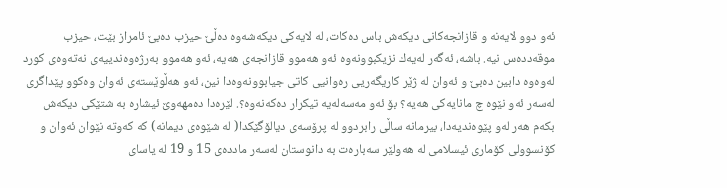ئه‌و دوو لایه‌نه‌ و قازانجه‌كانی‌ دیكه‌ش باس ده‌كات، له‌ لایه‌كی‌ دیكه‌شه‌وه‌ ده‌ڵێ‌ حیزب ده‌بێ‌ ئامراز بێت، حیزب موقه‌دده‌س نیه‌. باشه‌، ئه‌گه‌ر له‌یه‌ك نزیكبوونه‌وه‌ ئه‌و هه‌موو قازانجه‌ی‌ هه‌یه‌، ئه‌و هه‌موو به‌رژه‌وه‌ندییه‌ی‌ نه‌ته‌وه‌ی‌ كورد له‌وه‌وه‌ دابین ده‌بێ‌ و ئه‌وان له‌ ژێر كاریگه‌ریی‌ ره‌وانیی‌ كاتی‌ جیابوونه‌وه‌دا نین، ئه‌و هه‌ڵوێسته‌ی‌ ئه‌وان وه‌كوو پێداگری‌ له‌سه‌ر ئه‌و نێوه‌ چ مانایه‌كی‌ هه‌یه‌؟ بۆ ئه‌و مه‌سه‌له‌یه‌ تیكرار ده‌كه‌نه‌وه‌؟. لێره‌دا ده‌مهه‌وێ‌ ئیشاره‌ به‌ شتێكی‌ دیكه‌ش بكه‌م هه‌ر له‌و پێوه‌ندیه‌دا، بیرمانه‌ ساڵی‌ رابردوو له‌ پرۆسه‌ی دیالۆگێكدا( له‌ شێوه‌ی‌ دیمانه‌) كه‌ كه‌وته‌ نێوان ئه‌وان و كۆنسوولی‌ كۆماری‌ ئیسلامی‌ له‌ هه‌ولێر سه‌باره‌ت به‌ دانوستان له‌سه‌ر مادده‌ی‌ 15 و 19 له‌ یاسای‌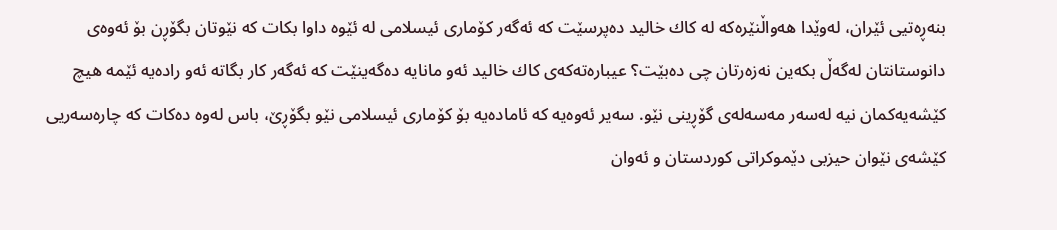بنه‌ڕه‌تیی‌ ئێران، له‌وێدا هه‌واڵنێره‌كه‌ له‌ كاك خالید ده‌پرسێت كه‌ ئه‌گه‌ر كۆماری‌ ئیسلامی‌ له‌ ئێوه‌ داوا بكات كه‌ نێوتان بگۆڕن بۆ ئه‌وه‌ی‌ دانوستانتان له‌گه‌ڵ‌ بكه‌ین نه‌زه‌رتان چی ده‌بێت؟ عیباره‌ته‌كه‌ی‌ كاك خالید ئه‌و مانایه‌ ده‌گه‌ینێت كه‌ ئه‌گه‌ر كار بگاته‌ ئه‌و راده‌یه‌ ئێمه‌ هیچ كێشه‌یه‌كمان نیه‌ له‌سه‌ر مه‌سه‌له‌ی‌ گۆڕینی‌ نێو. سه‌یر ئه‌وه‌یه‌ كه‌ ئاماده‌یه‌ بۆ كۆماری‌ ئیسلامی‌ نێو بگۆڕێ‌، باس له‌وه‌ ده‌كات كه‌ چاره‌سه‌ریی‌ كێشه‌ی‌ نێوان حیزبی‌ دێموكراتی‌ كوردستان و ئه‌وان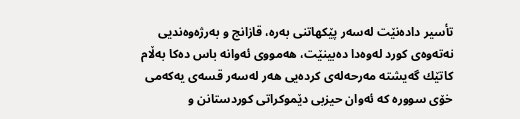تأسیر داده‌نێت له‌سه‌ر پێكهاتنی‌ به‌ره‌، قازانج و به‌رژه‌وه‌ندیی‌ نه‌ته‌وه‌ی‌ كورد له‌وه‌دا ده‌بینێت، هه‌مووی‌ ئه‌وانه‌ باس ده‌كا به‌ڵام كاتێك گه‌یشته‌ مه‌رحه‌له‌ی‌ كرده‌یی‌ هه‌ر له‌سه‌ر قسه‌ی‌ یه‌كه‌می‌ خۆی‌ سووره‌ كه‌ ئه‌وان حیزبی‌ دێموكراتی‌ كوردستانن و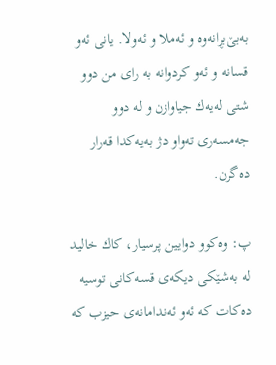به‌بێ‌بڕانه‌وه‌ و ئه‌ملا و ئه‌ولا. یانی‌ ئه‌و قسانه‌ و ئه‌و كردوانه‌ به‌ رای‌ من دوو شتی‌ له‌یه‌ك جیاوازن و له‌ دوو جه‌مسه‌ری‌ ته‌واو دژ به‌یه‌كدا قه‌رار ده‌گرن.

پ: وه‌كوو دوایین پرسیار، كاك خالید له‌ به‌شێكی‌ دیكه‌ی‌ قسه‌كانی‌ توسیه‌ ده‌كات كه‌ ئه‌و ئه‌ندامانه‌ی‌ حیزب كه‌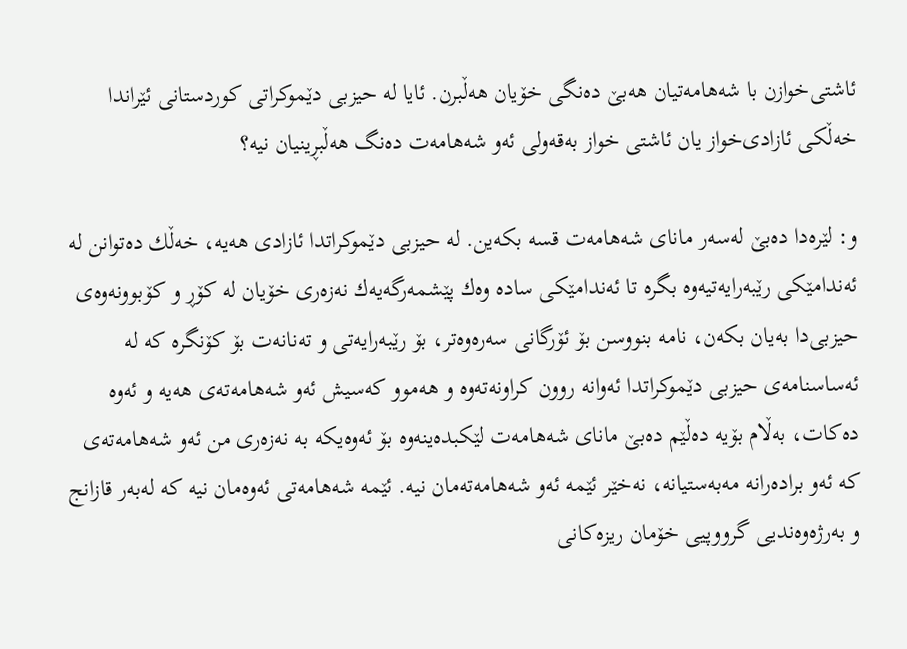ئاشتی‌خوازن با شه‌هامه‌تیان هه‌بێ‌ ده‌نگی‌ خۆیان هه‌ڵبرن. ئایا له‌ حیزبی‌ دێموكراتی‌ كوردستانی‌ ئێراندا خه‌ڵكی‌ ئازادی‌خواز یان ئاشتی‌ خواز به‌قه‌ولی‌ ئه‌و شه‌هامه‌ت ده‌نگ هه‌ڵبڕینیان نیه‌؟

و: لێره‌دا ده‌بێ‌ له‌سه‌ر مانای‌ شه‌هامه‌ت قسه‌ بكه‌ین. له‌ حیزبی‌ دێموكراتدا ئازادی‌ هه‌یه‌، خه‌ڵك ده‌توانن له‌ ئه‌ندامێكی‌ رێبه‌رایه‌تیه‌وه‌ بگره‌ تا ئه‌ندامێكی‌ ساده‌ وه‌ك پێشمه‌رگه‌یه‌ك نه‌زه‌ری‌ خۆیان له‌ كۆڕ و كۆبوونه‌وه‌ی‌ حیزبی‌دا به‌یان بكه‌ن، نامه‌ بنووسن بۆ ئۆرگانی‌ سه‌ره‌وه‌تر، بۆ رێبه‌رایه‌تی‌ و ته‌نانه‌ت بۆ كۆنگره‌ كه‌ له‌ ئه‌ساسنامه‌ی‌ حیزبی‌ دێموكراتدا ئه‌وانه‌ روون كراونه‌ته‌وه‌ و هه‌موو كه‌سیش ئه‌و شه‌هامه‌ته‌ی‌ هه‌یه‌ و ئه‌وه‌ ده‌كات، به‌ڵام بۆیه‌ ده‌ڵێم ده‌بێ‌ مانای‌ شه‌هامه‌ت لێكبده‌ینه‌وه‌ بۆ ئه‌وه‌یكه‌ به‌ نه‌زه‌ری‌ من ئه‌و شه‌هامه‌ته‌ی‌ كه‌ ئه‌و براده‌رانه‌ مه‌به‌ستیانه‌، نه‌خێر ئێمه‌ ئه‌و شه‌هامه‌ته‌مان نیه‌. ئێمه‌ شه‌هامه‌تی‌ ئه‌وه‌مان نیه‌ كه‌ له‌به‌ر قازانج و به‌رژه‌وه‌ندیی‌ گرووپیی خۆمان ریزه‌كانی‌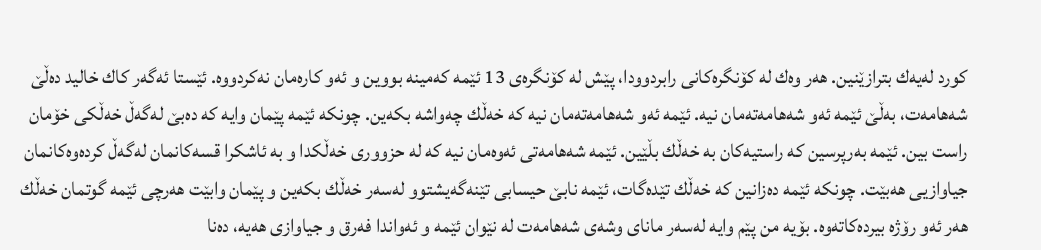كورد له‌یه‌ك بترازێنین. هه‌ر وه‌ك له‌ كۆنگره‌كانی‌ رابردوودا، پێش له‌ كۆنگره‌ی‌ 13 ئێمه‌ كه‌مینه‌ بووین و ئه‌و كاره‌مان نه‌كردووه‌. ئێستا ئه‌گه‌ر كاك خالید ده‌ڵێ‌ شه‌هامه‌ت، به‌ڵێ‌ ئێمه‌ ئه‌و شه‌هامه‌ته‌مان نیه‌. ئێمه‌ ئه‌و شه‌هامه‌ته‌مان نیه‌ كه‌ خه‌ڵك چه‌واشه‌ بكه‌ین. چونكه‌ ئێمه‌ پێمان وایه‌ كه‌ ده‌بێ‌ له‌گه‌ڵ‌ خه‌ڵكی‌ خۆمان راست بین. ئێمه‌ به‌رپرسین كه‌ راستیه‌كان به‌ خه‌ڵك بڵێین. ئێمه‌ شه‌هامه‌تی‌ ئه‌وه‌مان نیه‌ كه‌ له‌ حزووری‌ خه‌ڵكدا و به‌ ئاشكرا قسه‌كانمان له‌گه‌ڵ‌ كرده‌وه‌كانمان جیاوازیی‌ هه‌بێت. چونكه‌ ئێمه‌ ده‌زانین كه‌ خه‌ڵك تێده‌گات، ئێمه‌ نابێ‌ حیسابی‌ تێنه‌گه‌یشتوو له‌سه‌ر خه‌ڵك بكه‌ین و پێمان وابێت هه‌رچی‌ ئێمه‌ گوتمان خه‌ڵك هه‌ر ئه‌و رۆژه‌ بیرده‌كاته‌وه‌. بۆیه‌ من پێم وایه‌ له‌سه‌ر مانای‌ وشه‌ی‌ شه‌هامه‌ت له‌ نێوان ئێمه‌ و ئه‌واندا فه‌رق و جیاوازی‌ هه‌یه‌، ده‌نا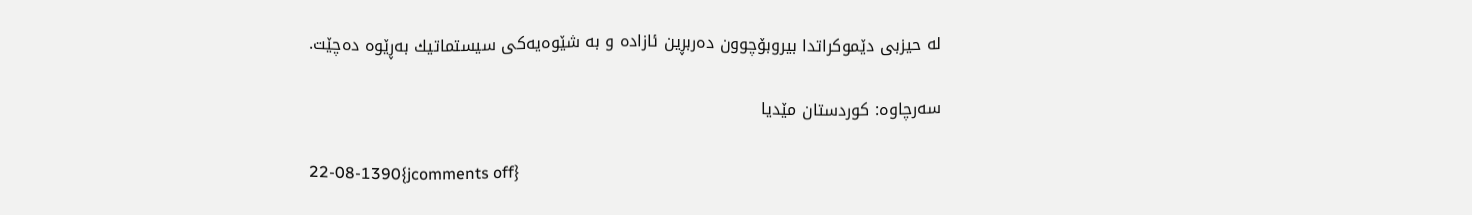له‌ حیزبی‌ دێموكراتدا بیروبۆچوون ده‌ربڕین ئازاده‌ و به‌ شێوه‌یه‌كی‌ سیستماتیك به‌ڕێوه‌ ده‌چێت.

سه‌رچاوه‌: کوردستان مێدیا

22-08-1390{jcomments off}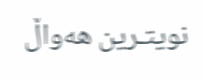نویتـرین هەواڵ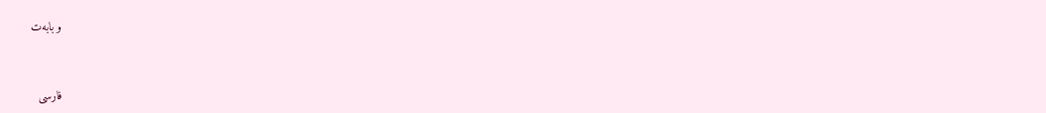و بابەت


فارسی